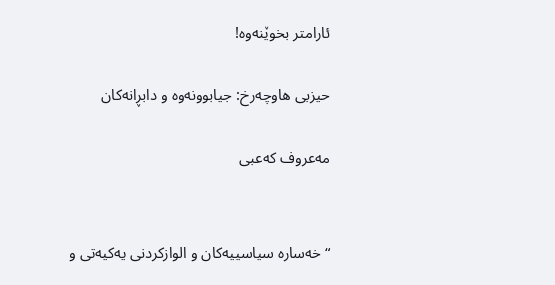ئارامتر بخوێنەوە!

حیزبی هاوچەرخ: جیابوونەوە و دابڕانەکان

مەعروف کەعبی


“خەسارە سیاسییەکان و الوازکردنی یەکیەتی و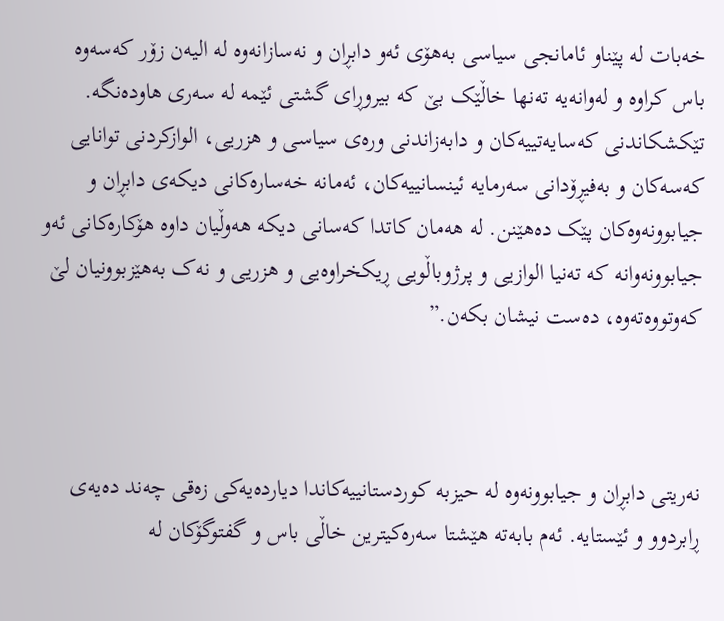خەبات لە پێناو ئامانجی سیاسی بەهۆی ئەو دابڕان و نەسازانەوە لە الیەن زۆر کەسەوە باس کراوە و لەوانەیە تەنها خاڵێک بێ کە بیروڕای گشتی ئێمە لە سەری هاودەنگە. تێکشکاندنی کەسایەتییەکان و دابەزاندنی ورەی سیاسی و هزریی، الوازکردنی توانایی کەسەکان و بەفیڕۆدانی سەرمایە ئینسانییەکان، ئەمانە خەسارەکانی دیکەی دابڕان و جیابوونەوەکان پێک دەهێنن. لە هەمان کاتدا کەسانی دیکە هەوڵیان داوە هۆکارەکانی ئەو جیابوونەوانە کە تەنیا الوازیی و پرژوباڵویی ڕیکخراوەیی و هزریی و نەک بەهێزبوونیان لێ کەوتووەتەوە، دەست نیشان بکەن.”



نەریتی دابڕان و جیابوونەوە لە حیزبە کوردستانییەکاندا دیاردەیەکی زەقی چەند دەیەی ڕابردوو و ئێستایە. ئەم بابەتە هێشتا سەرەکیترین خاڵی باس و گفتوگۆکان لە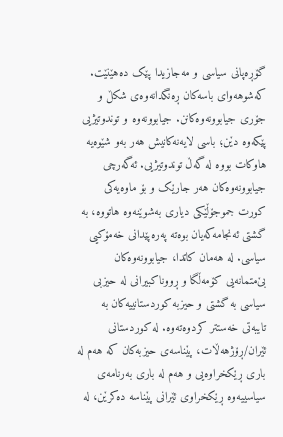گۆڕەپانی سیاسی و مەجازیدا پێک دەهێنێت. کەشوهەوای باسەکان ڕەنگدانەوەی شکڵ و جۆری جیابوونەوەکانن. جیابوونەوە و توندوتیژیی پێکەوە دێن؛ باسی لایەنەکانیش هەر بەو شێوەیە هاوکات بووە لە گەڵ توندوتیژیی. ئەگەرچی جیابوونەوەکان هەر جارێک و بۆ ماوەیەکی کورت جموجۆڵێکی دیاری بەشوێنەوە هاتووە، بە گشتی ئەنجامەکەیان بوەتە پەرەپێدانی خەمۆکیی سیاسی. لە هەمان کاتدا، جیابوونەوەکان بێ‌متمانەیی کۆمەڵگا و ڕووناکبیرانی لە حیزبی سیاسی بە گشتی و حیزبە کوردستانییەکان بە تایبەتی خەستتر کردوەتەوە. لە کوردستانی ئێران/ڕۆژهەڵات، پێناسەی حیزبەکان کە هەم لە باری ڕێکخراوەیی و هەم لە باری بەرنامەی سیاسییەوە ڕێکخراوی ئێرانی پێناسە دەکرێن، لە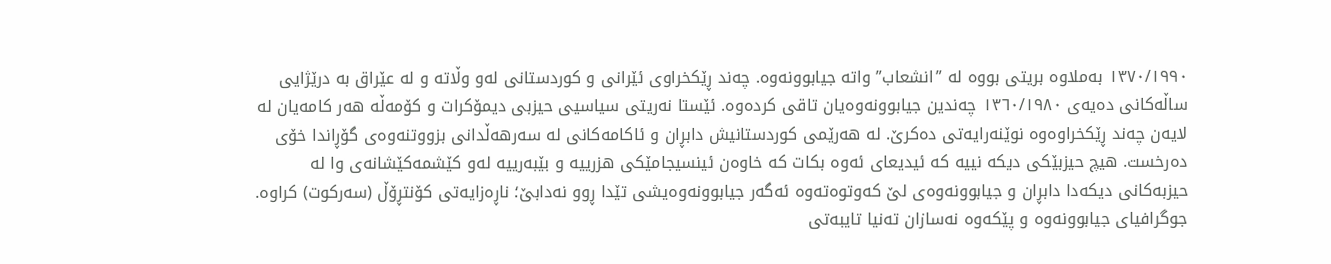١٣٧٠/١٩٩٠ بەملاوە بریتی بووە لە ”انشعاب” واتە جیابوونەوە. چەند ڕێکخراوی ئێرانی و کوردستانی لەو وڵاتە و لە عێراق بە درێژایی ساڵەکانی دەیەی ١٣٦٠/١٩٨٠ چەندین جیابوونەوەیان تاقی کردەوە. ئێستا نەریتی سیاسیی حیزبی دیمۆکرات و کۆمەڵە هەر کامەیان لە لایەن چەند ڕێکخراوەوە نوێنەرایەتی دەکرێ. لە هەرێمی کوردستانیش دابڕان و ئاکامەکانی لە سەرهەڵدانی بزووتنەوەی گۆڕاندا خۆی دەرخست. هیچ حیزبێکی دیکە نییە کە ئیدیعای ئەوە بکات کە خاوەن ئینسیجامێکی هزرییە و بێبەرییە لەو کێشمەکێشانەی وا لە حیزبەکانی دیکەدا دابڕان و جیابوونەوەی لێ کەوتوەتەوە ئەگەر جیابوونەوەیشی تێدا ڕوو نەدابێ؛ ناڕەزایەتی کۆنتڕۆڵ (سەرکوت) کراوە. جوگرافیای جیابوونەوە و پێکەوە نەسازان تەنیا تایبەتی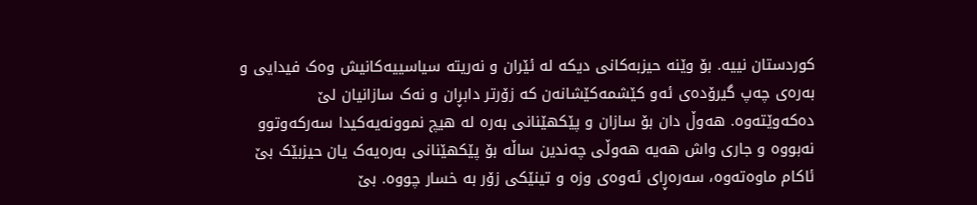کوردستان نییە. بۆ وێنە حیزبەکانی دیکە لە ئێران و نەریتە سیاسییەکانیش وەک فیدایی و بەرەی چەپ گیرۆدەی ئەو کێشمەکێشانەن کە زۆرتر دابڕان و نەک سازانیان لێ دەکەوێتەوە. هەوڵ دان بۆ سازان و پێکهێنانی بەرە لە هیچ نموونەیەکیدا سەرکەوتوو نەبووە و جاری واش هەیە هەوڵی چەندین ساڵە بۆ پێکهێنانی بەرەیەک یان حیزبێک بێ ئاکام ماوەتەوە، سەرەڕای ئەوەی وزە و تینێکی زۆر بە خسار چووە. بێ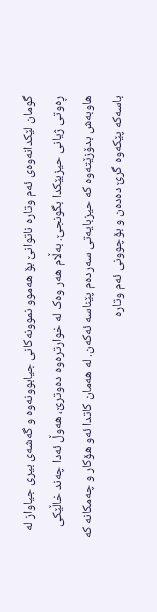گومان لێکدانەوەی ئەم وتارە ناتوانێ بۆ هەموو نموونەکانی جیابوونەوە و گەشەی بیری جیاواز لە ڕەوتی ژیانی حیزبێکدا بگونجێ. بەڵام هەر وەک لە خوارترەوە دەوترێ، هەوڵ ئەدا چەند خاڵێکی هاوبەش بدۆزێتەوە کە حیزبایەتی سەردەم پێناسە ئەکەن. لە هەمان کاتدا ئەو هۆکار و چەمکانە کە باسەکە پێکەوە گرێ دەدەن و بۆچوونی ئەم وتارە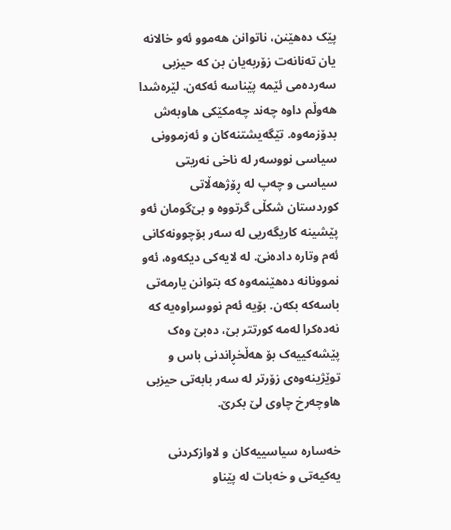پێک دەهێنن، ناتوانن هەموو ئەو خالانە یان تەنانەت زۆربەیان بن کە حیزبی سەردەمی ئێمە پێناسە ئەکەن. لێرەشدا هەوڵم داوە چەند چەمکێکی هاوبەش بدۆزمەوە. تێگەیشتنەکان و ئەزموونی سیاسی نووسەر لە ناخی نەریتی سیاسی و چەپ لە ڕۆژهەڵاتی کوردستان شکڵی گرتووە و بێ‌گومان ئەو پێشینە کاریگەریی لە سەر بۆچوونەکانی ئەم وتارە دادەنێ. لە لایەکی دیکەوە، ئەو نموونانە دەهێنمەوە کە بتوانن یارمەتی باسەکە بکەن. بۆیە ئەم نووسراوەیە کە نەدەکرا لەمە کورتتر بێ، دەبێ وەک پێشەکییەک بۆ هەڵخڕاندنی باس و توێژینەوەی زۆرتر لە سەر بابەتی حیزبی هاوچەرخ چاوی لێ بکرێ.

خەسارە سیاسییەکان و لاوازکردنی یەکیەتی و خەبات لە پێناو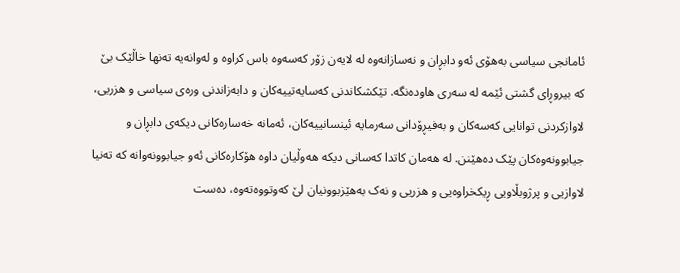ئامانجی سیاسی بەهۆی ئەو دابڕان و نەسازانەوە لە لایەن زۆر کەسەوە باس کراوە و لەوانەیە تەنها خاڵێک بێ کە بیروڕای گشتی ئێمە لە سەری هاودەنگە. تێکشکاندنی کەسایەتییەکان و دابەزاندنی ورەی سیاسی و هزریی، لاوازکردنی توانایی کەسەکان و بەفیڕۆدانی سەرمایە ئینسانییەکان، ئەمانە خەسارەکانی دیکەی دابڕان و جیابوونەوەکان پێک دەهێنن. لە هەمان کاتدا کەسانی دیکە هەوڵیان داوە هۆکارەکانی ئەو جیابوونەوانە کە تەنیا لاوازیی و پرژوبڵاویی ڕیکخراوەیی و هزریی و نەک بەهێزبوونیان لێ کەوتووەتەوە، دەست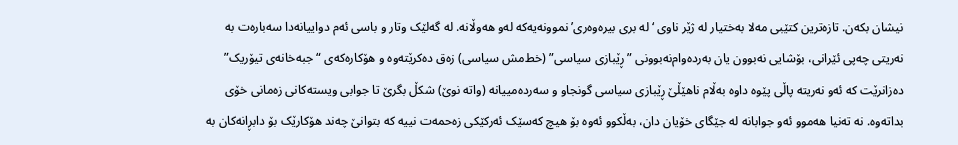نیشان بکەن. تازەترین کتێبی مەلا بەختیار لە ژێر ناوی ‘لە بری بیرەوەری’ نموونەیەکە لەو هەوڵانە. لە گەلێک وتار و باسی ئەم دواییانەدا سەبارەت بە نەریتی چەپی ئێرانی، بۆشایی نەبوون یان بەردەوام‌نەبوونی ”ڕێبازی سیاسی” (خط‌مش سیاسی) زەق دەکرێتەوە و هۆکارەکەی “جبەخانەی تیۆریک” دەزانرێت کە ئەو نەریتە پاڵی پێوە داوە بەڵام ناهێڵێ ڕێبازی سیاسی گونجاو و سەردەمییانە (واتە نوێ) شکڵ بگرێ تا جوابی ویستەکانی زەمانی خۆی بداتەوە. نە تەنیا هەموو ئەو جوابانە لە جێگای خۆیان دان، بەڵکوو ئەوە بۆ هیچ کەسێک ئەرکێکی زەحمەت نییه کە بتوانێ چەند هۆکارێک بۆ دابڕانەکان بە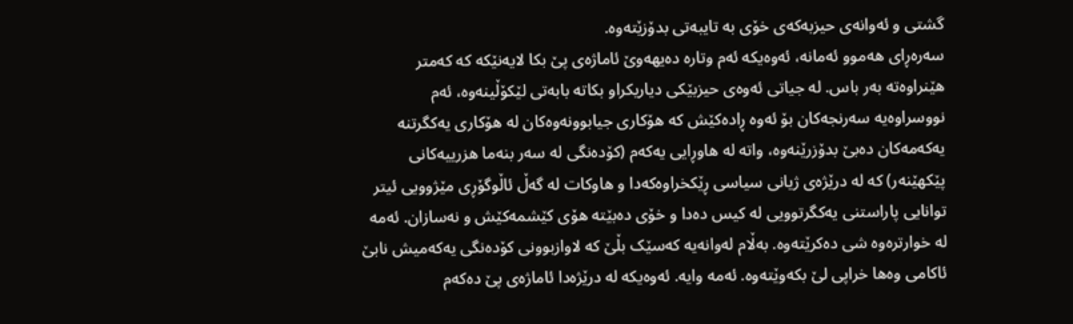گشتی و ئەوانەی حیزبەکەی خۆی بە تایبەتی بدۆزێتەوە.
سەرەڕای هەموو ئەمانە، ئەوەیکە ئەم وتارە دەیهەوێ ئاماژەی پێ بکا لایەنێکە کە کەمتر هێنراوەتە بەر باس. لە جیاتی ئەوەی حیزبێکی دیاریکراو بکاتە بابەتی لێکۆڵینەوە، ئەم نووسراوەیە سەرنجەکان بۆ ئەوە ڕادەکێش کە هۆکاری جیابوونەوەکان لە هۆکاری یەکگرتنە یەکەمەکان دەبێ بدۆزرێنەوە، واتە لە هاوڕایی یەکەم (کۆدەنگی لە سەر بنەما هزرییەکانی پێکهێنەر) کە لە درێژەی ژیانی سیاسی ڕێکخراوەکەدا و هاوکات لە گەڵ ئاڵوگۆڕی مێژوویی ئیتر توانایی پاراستنی یەکگرتوویی لە کیس دەدا و خۆی دەبێتە هۆی کێشمەکێش و نەسازان. ئەمە لە خوارترەوە شی دەکرێتەوە. بەڵام لەوانەیە کەسێک بڵێ کە لاوازبوونی کۆدەنگی یەکەمیش نابێ ئاکامی وەها خراپی لێ بکەوێتەوە. ئەمە وایە. ئەوەیکە لە درێژەدا ئاماژەی پێ دەکەم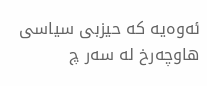ئەوەیە کە حیزبی سیاسی هاوچەرخ لە سەر چ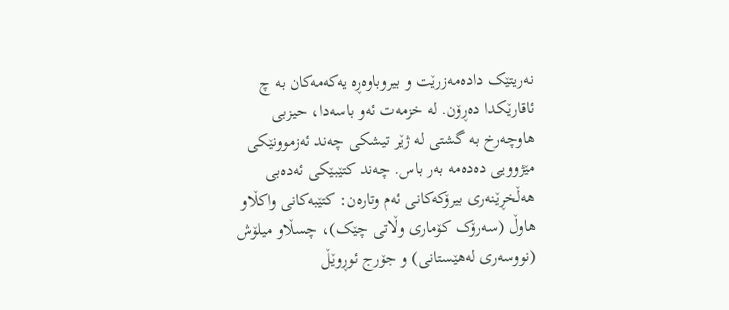نەریتێک دادەمەزرێت و بیروباوەڕە یەکەمەکان بە چ ئاقارێکدا دەڕۆن. لە خزمەت ئەو باسەدا، حیزبی هاوچەرخ بە گشتی لە ژێر تیشکی چەند ئەزموونێکی مێژوویی دەدەمە بەر باس. چەند کتێبێکی ئەدەبی هەڵخڕێنەری بیرۆکەکانی ئەم وتارەن: کتێبەکانی واکڵاو هاوڵ (سەرۆک کۆماری وڵاتی چێک)، چسڵاو میلۆش (نووسەری لەهێستانی) و جۆرج ئوڕوێڵ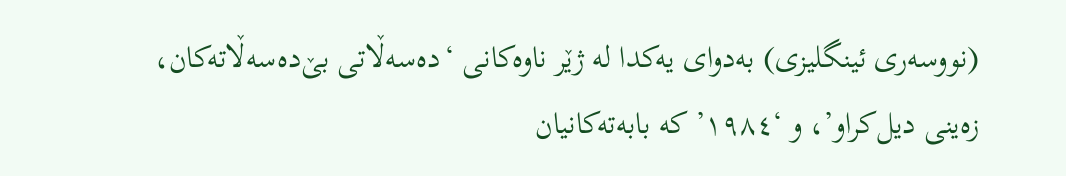(نووسەری ئینگلیزی) بەدوای یەکدا لە ژێر ناوەکانی ‘دەسەڵاتی بێ‌دەسەڵاتەکان، زەینی دیل‌کراو’، و ‘١٩٨٤’ کە بابەتەکانیان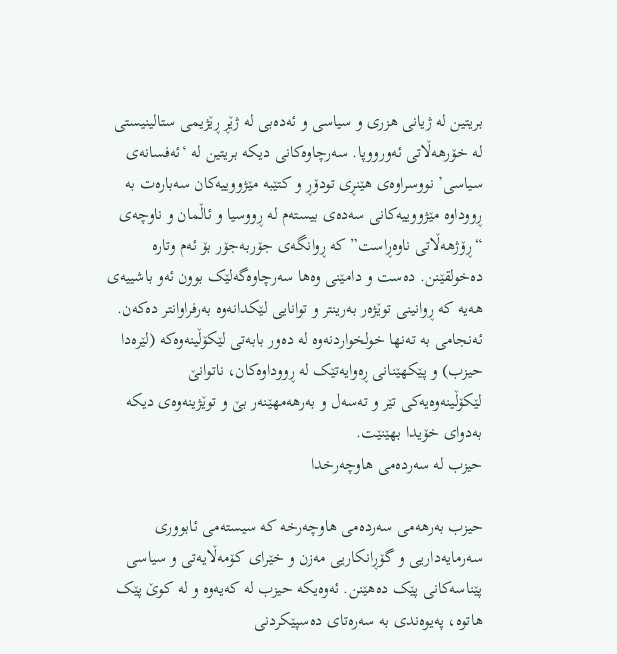بریتین لە ژیانی هزری و سیاسی و ئەدەبی لە ژێڕ ڕێژیمی ستالینیستی لە خۆرهەڵاتی ئەورووپا. سەرچاوەکانی دیکە بریتین لە ‘ئەفسانەی سیاسی’ نووسراوەی هێنڕی تودۆڕ و کتێبە مێژووییەکان سەبارەت بە ڕووداوە مێژووییەکانی سەدەی بیستەم لە ڕووسیا و ئاڵمان و ناوچەی “ڕۆژهەڵاتی ناوەڕاست” کە ڕوانگەی جۆربەجۆر بۆ ئەم وتارە دەخولقێنن. دەست و دامێنی وەها سەرچاوەگەلێک بوون ئەو باشییەی هەیە کە ڕوانینی توێژەر بەرینتر و توانایی لێکدانەوە بەرفراوانتر دەکەن. ئەنجامی بە تەنها خولخواردنەوە لە دەور بابەتی لێکۆڵینەوەکە (لێرەدا حیزب) و پێکهێنانی ڕەوایەتێک لە ڕووداوە‌کان، ناتوانێ لێکۆڵینەوەیەکی تێر و تەسەل و بەرهەمهێنەر بێ و توێژینەوەی دیکە بەدوای خۆیدا بهێنێت.
حیزب لە سەردەمی هاوچەرخدا

حیزب بەرهەمی سەردەمی هاوچەرخە کە سیستەمی ئابووری سەرمایەداریی و گۆڕانکاریی مەزن و خێرای کۆمەڵایەتی و سیاسی پێناسەکانی پێک دەهێنن. ئەوەیکە حیزب لە کەیەوە و لە کوێ پێک هاتوە، پەیوەندی بە سەرەتای دەسپێکردنی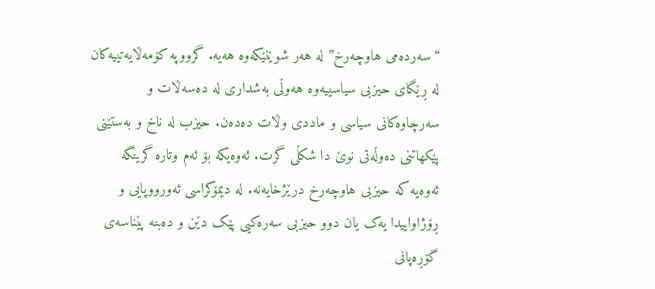“سەردەمی هاوچەرخ” لە هەر شوێنێکەوە هەیە. گرووپە کۆمەڵایەتییەکان لە ڕێگای حیزبی سیاسییەوە هەوڵی بەشداری لە دەسەڵات و سەرچاوەکانی سیاسی و ماددی وڵات دەدەن. حیزب لە ناخ و بەستێنی پێکهاتنی دەوڵەتی نوێ دا شکڵی گرت. ئەوەیکە بۆ ئەم وتارە گرینگە ئەوەیە کە حیزبی هاوچەرخ درێژخایەنە. لە دیمۆکراسی ئەورووپایی و ڕۆژاواییدا یەک یان دوو حیزبی سەرەکیی پێک دێن و دەبنە پێناسەی گۆڕەپانی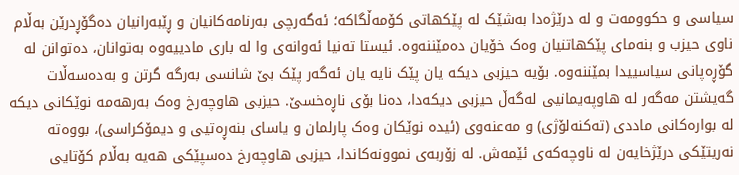سیاسی و حکوومەت و لە درێژەدا بەشێک لە پێکهاتی کۆمەڵگاکە؛ ئەگەرچی بەرنامەکانیان و ڕێبەرانیان دەگۆڕدرێن بەڵام ناوی حیزب و بنەمای پێکهاتنیان وەک خۆیان دەمێننەوە. ئیستا تەنیا ئەوانەی وا لە باری مادییەوە بەتوانان، دەتوانن لە گۆڕەپانی سیاسییدا بمێننەوە. بۆیە حیزبی دیکە یان پێک نایە یان ئەگەر پێک بێ شانسی بەرگە گرتن و بەدەسەڵات گەیشتن مەگەر لە هاوپەیمانیی لەگەڵ حیزبی دیکەدا، دەنا بۆی ناڕەخسێ. حیزبی هاوچەرخ وەک بەرهەمە نوێکانی دیکە لە بوارەکانی ماددی (تەکنەلۆژی) و مەعنەوی (ئیدە نوێکان وەک پارلمان و یاسای بنەڕەتیی و دیمۆکراسی)، بووەتە نەریتێکی درێژخایەن لە ناوچەکەی ئێمەش. لە زۆربەی نموونەکاندا، حیزبی هاوچەرخ دەسپێکی هەیە بەڵام کۆتایی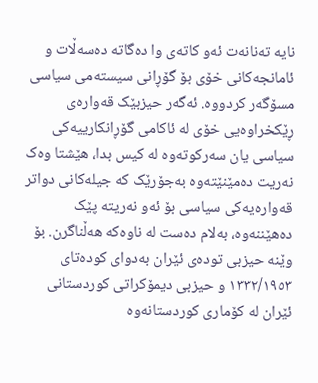نایە تەنانەت ئەو کاتەی وا دەگاتە دەسەڵات و ئامانجەکانی خۆی بۆ گۆڕانی سیستەمی سیاسی مسۆگەر کردووە. ئەگەر حیزبێک قەوارەی ڕێکخراوەیی خۆی لە ئاکامی گۆڕانکارییەکی سیاسی یان سەرکوتەوە لە کیس بدا، هێشتا وەک نەریت دەمێنێتەوە بەجۆرێک کە جیلەکانی دواتر قەوارەیەکی سیاسی بۆ ئەو نەریتە پێک دەهێننەوە، بەلام دەست لە ناوەکە هەڵناگرن. بۆ وێنە حیزبی تودەی ئێران بەدوای کودەتای ١٣٣٢/١٩٥٣ و حیزبی دیمۆکراتی کوردستانی ئێران لە کۆماری کوردستانەوە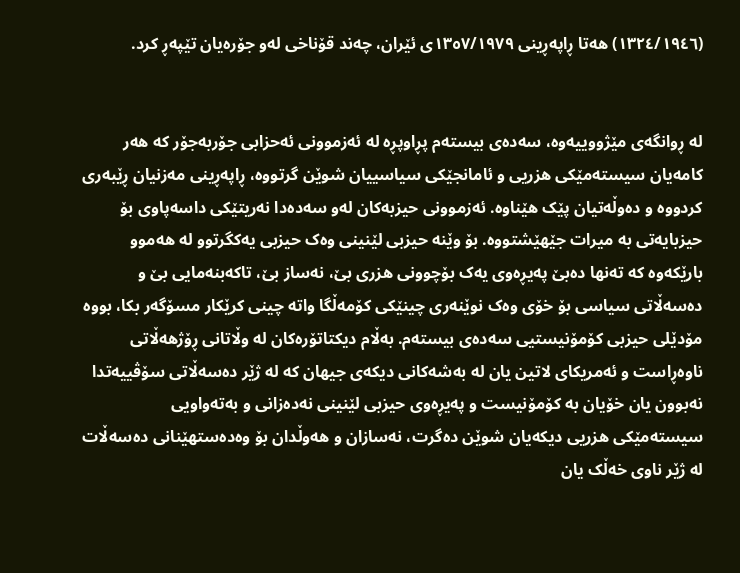(١٣٢٤/١٩٤٦) هەتا ڕاپەڕینی ١٣٥٧/١٩٧٩ی ئێران، چەند قۆناخی لەو جۆرەیان تێپەڕ کرد.


لە ڕوانگەی مێژووییەوە، سەدەی بیستەم پڕاوپڕە لە ئەزموونی ئەحزابی جۆربەجۆر کە هەر کامەیان سیستەمێکی هزریی و ئامانجێکی سیاسییان شوێن گرتووە، ڕاپەڕینی مەزنیان ڕێبەری کردووە و دەوڵەتیان پێک هێناوە. ئەزموونی حیزبەکان لەو سەدەدا نەریتێکی داسەپاوی بۆ حیزبایەتی بە میرات جێهێشتووە. بۆ وێنە حیزبی لێنینی وەک حیزبی یەکگرتوو لە هەموو بارێکەوە کە تەنها دەبێ پەیڕەوی یەک بۆچوونی هزری بێ، نەساز بێ، تاکەبنەمایی بێ و دەسەڵاتی سیاسی بۆ خۆی وەک نوێنەری چینێکی کۆمەڵگا واتە چینی کرێکار مسۆگەر بکا، بووە مۆدێلی حیزبی کۆمۆنیستیی سەدەی بیستەم. بەڵام دیکتاتۆرەکان لە وڵاتانی ڕۆژهەڵاتی ناوەڕاست و ئەمریکای لاتین یان لە بەشەکانی دیکەی جیهان کە لە ژێر دەسەڵاتی سۆڤییەتدا نەبوون یان خۆیان بە کۆمۆنیست و پەیڕەوی حیزبی لێنینی نەدەزانی و بەتەواویی سیستەمێکی هزریی دیکەیان شوێن دەگرت، نەسازان و هەوڵدان بۆ وەدەستهێنانی دەسەڵات لە ژێر ناوی خەڵک یان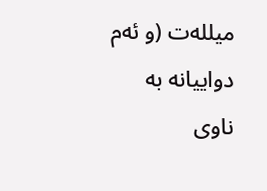میللەت (و ئەم دواییانە بە ناوی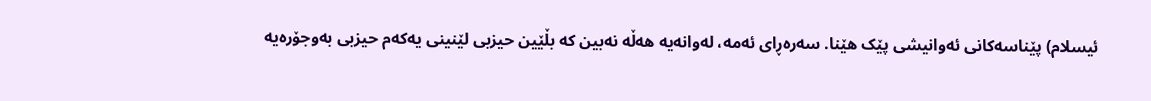ئیسلام) پێناسەکانی ئەوانیشی پێک هێنا. سەرەڕای ئەمە، لەوانەیە هەڵە نەبین کە بڵێین حیزبی لێنینی یەکەم حیزبی بەوجۆرەیە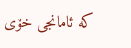کە ئامانجی خۆی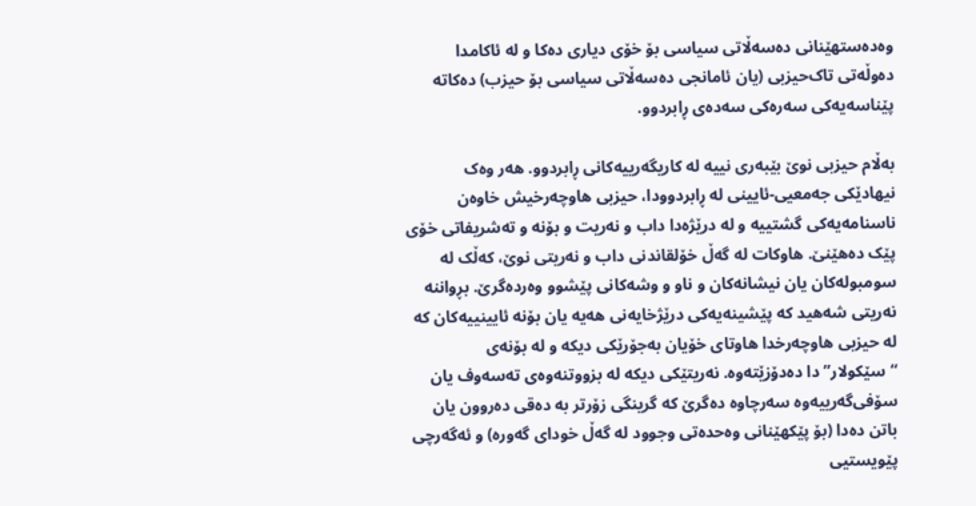وەدەستهێنانی دەسەڵاتی سیاسی بۆ خۆی دیاری دەکا و لە ئاکامدا دەوڵەتی تاک‌حیزبی (یان ئامانجی دەسەڵاتی سیاسی بۆ حیزب) دەکاتە پێناسەیەکی سەرەکی سەدەی ڕابردوو.

بەڵام حیزبی نوێ بێبەری نییە لە کاریگەرییەکانی ڕابردوو. هەر وەک نیهادێکی جەمعیی-ئایینی لە ڕابردوودا، حیزبی هاوچەرخیش خاوەن ناسنامەیەکی گشتییە و لە درێژەدا داب و نەریت و بۆنە و تەشریفاتی خۆی پێک دەهێنێ. هاوکات لە گەڵ خۆلقاندنی داب و نەریتی نوێ، کەڵک لە سومبولەکان یان نیشانەکان و ناو و وشەکانی پێشوو وەردەگرێ. بڕواننە نەریتی شەهید کە پێشینەیەکی درێژخایەنی هەیە یان بۆنە ئایینییەکان کە لە حیزبی هاوچەرخدا هاوتای خۆیان بەجۆرێکی دیکە و لە بۆنەی “سێکولار”دا دەدۆزێتەوە. نەریتێکی دیکە لە بزووتنەوەی تەسەوف یان سۆفی‌گەرییەوە سەرچاوە دەگرێ کە گرینگی زۆرتر بە دەقی دەروون یان باتن دەدا (بۆ پێکهێنانی وەحدەتی وجوود لە گەڵ خودای گەورە) و ئەگەرچی پێویستیی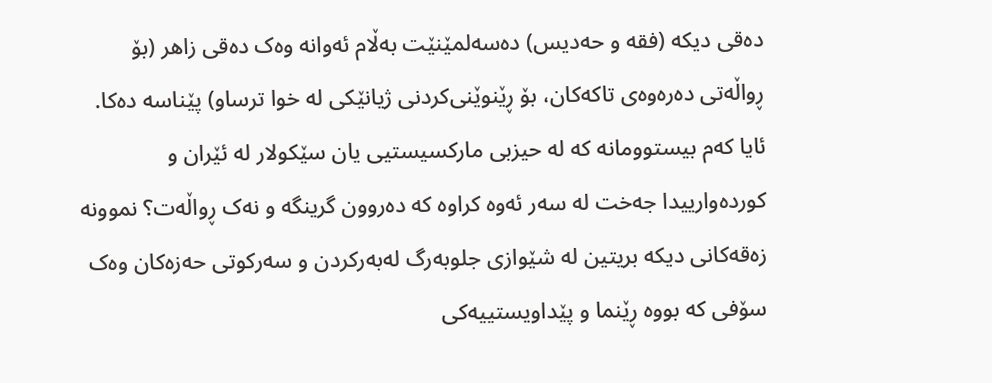دەقی دیکە (فقە و حەدیس) دەسەلمێنێت بەڵام ئەوانە وەک دەقی زاهر (بۆ ڕواڵەتی دەرەوەی تاکەکان، بۆ ڕێنوێنی‌کردنی ژیانێکی لە خوا ترساو) پێناسە دەکا. ئایا کەم بیستوومانە کە لە حیزبی مارکسیستیی یان سێکولار لە ئێران و کوردەوارییدا جەخت لە سەر ئەوە کراوە کە دەروون گرینگە و نەک ڕواڵەت؟ نموونە زەقەکانی دیکە بریتین لە شێوازی جلوبەرگ لەبەرکردن و سەرکوتی حەزەکان وەک سۆفی کە بووە ڕێنما و پێداویستییەکی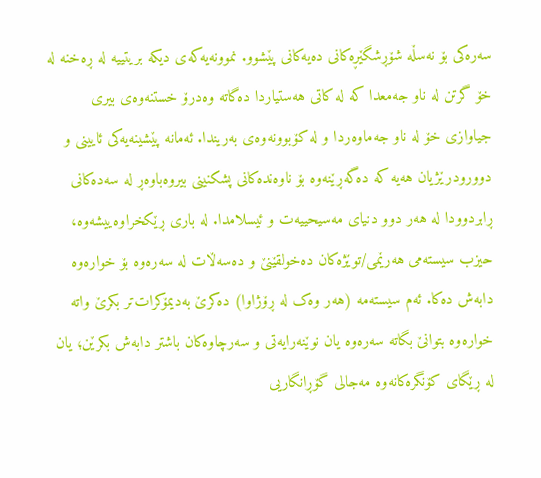سەرەکی بۆ نەسڵە شۆڕشگێڕەکانی دەیەکانی پێشوو. نموونەیەکەی دیکە بریتییە لە ڕەخنە لە خۆ گرتن لە ناو جەمعدا کە لە کاتی هەستیاردا دەگاتە وەدرۆ خستنەوەی بیری جیاوازی خۆ لە ناو جەماوەردا و لە کۆبوونەوەی بەریندا. ئەمانە پێشینەیەکی ئایینی و دوورودرێژیان هەیە کە دەگەڕێنەوە بۆ ناوەندەکانی پشکنینی بیروەباوەڕ لە سەدەکانی ڕابردوودا لە هەر دوو دنیای مەسیحییەت و ئیسلامدا. لە باری ڕێکخراوەییشەوە، حیزب سیستەمی هەرێمی/توێژەکان دەخولقێنێ و دەسەڵات لە سەرەوە بۆ خوارەوە دابەش دەکا. ئەم سیستەمە (هەر وەک لە ڕۆژاوا) دەکرێ بەدیمۆکرات‌تر بکرێ واتە خوارەوە بتوانێ بگاتە سەرەوە یان نوێنەرایەتی و سەرچاوەکان باشتر دابەش بکرێن؛ یان لە ڕێگای کۆنگرەکانەوە مەجالی گۆڕانگاریی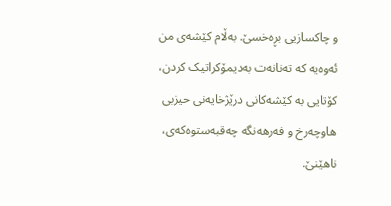و چاکسازیی بڕەخسێ. بەڵام کێشەی من ئەوەیە کە تەنانەت بەدیمۆکراتیک‌ کردن، کۆتایی بە کێشەکانی درێژخایەنی حیزبی هاوچەرخ و فەرهەنگە چەقبەستوەکەی، ناهێنێ.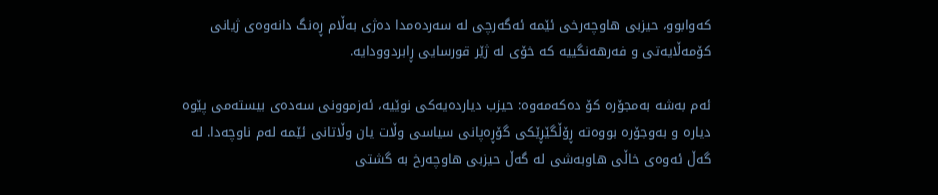کەوابوو، حیزبی هاوچەرخی ئێمە ئەگەرچی لە سەردەمدا دەژی بەڵام ڕەنگ دانەوە‌ی ژیانی کۆمەڵایەتی و فەرهەنگییە کە خۆی لە ژێر قورسایی ڕابردوودایە.

ئەم بەشە بەمجۆرە کۆ دەکەمەوە: حیزب دیاردەیەکی نوێیە، ئەزموونی سەدەی بیستەمی پێوە دیارە و بەوجۆرە بووەتە ڕۆڵگێڕێکی گۆڕەپانی سیاسی وڵات یان وڵاتانی ئێمە لەم ناوچەدا. لە گەڵ ئەوەی خاڵی هاوبەشی لە گەڵ حیزبی هاوچەرخ بە گشتی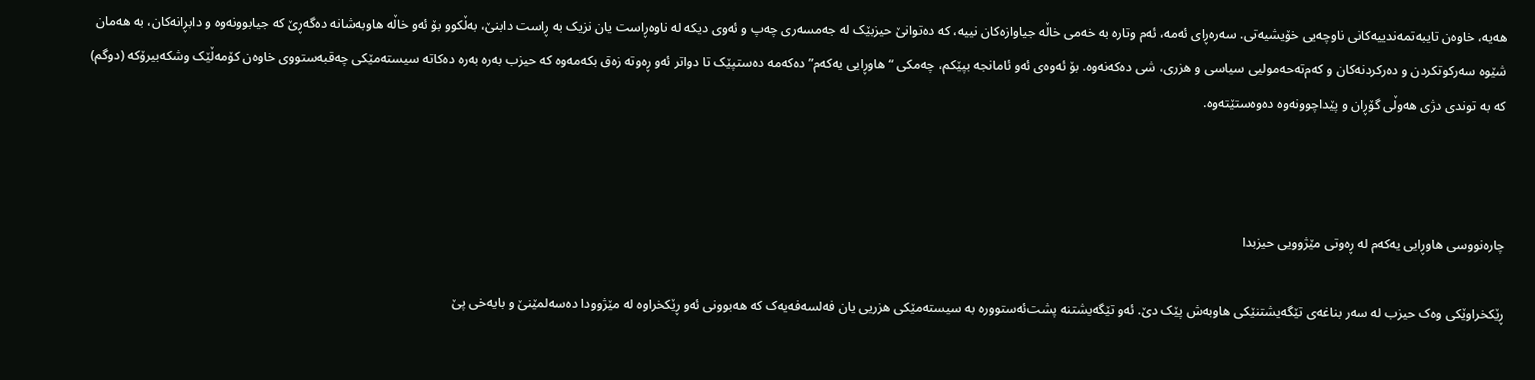هەیە، خاوەن تایبەتمەندییەکانی ناوچەیی خۆیشیەتی. سەرەڕای ئەمە، ئەم وتارە بە خەمی خاڵە جیاوازەکان نییە، کە دەتوانێ حیزبێک لە جەمسەری چەپ و ئەوی دیکە لە ناوەڕاست یان نزیک بە ڕاست دابنێ، بەڵکوو بۆ ئەو خاڵە هاوبەشانە دەگەڕێ کە جیابوونەوە و دابڕانەکان، بە هەمان شێوە سەرکوتکردن و دەرکردنەکان و کەم‌تەحەمولیی سیاسی و هزری، شی دەکەنەوە. بۆ ئەوەی ئەو ئامانجە بپێکم، چەمکی “هاوڕایی یەکەم” دەکەمە دەستپێک تا دواتر ئەو ڕەوتە زەق بکەمەوە کە حیزب بەرە بەرە دەکاتە سیستەمێکی چەقبەستووی خاوەن کۆمەڵێک وشکەبیرۆکە (دوگم) کە بە توندی دژی هەوڵی گۆڕان و پێداچوونەوە دەوەستێتەوە.



چارەنووسی هاوڕایی یەکەم لە ڕەوتی مێژوویی حیزبدا

ڕێکخراوێکی وەک حیزب لە سەر بناغەی تێگەیشتنێکی هاوبەش پێک دێ. ئەو تێگەیشتنە پشت‌ئەستوورە بە سیستەمێکی هزریی یان فەلسەفەیەک کە هەبوونی ئەو ڕێکخراوە لە مێژوودا دەسەلمێنێ و بایەخی پێ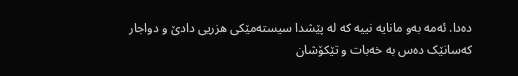دەدا. ئەمە بەو مانایە نییە کە لە پێشدا سیستەمێکی هزریی دادێ و دواجار کەسانێک دەس بە خەبات و تێکۆشان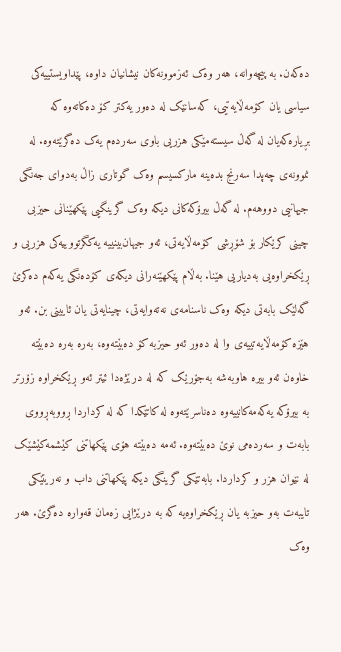دەکەن. بە پیچەوانە، هەر وەک ئەزموونەکان نیشانیان داوە، پێداویستییەکی سیاسی یان کۆمەڵایەتیی، کەسانێک لە دەور یەکتر کۆ دەکاتەوە کە بڕیارەکەیان لە گەڵ سیستەمێکی هزریی باوی سەردەم یەک دەگرێتەوە. لە نموونەی چەپدا سەرنج بدەینە مارکسیسم وەک گوتاری زاڵ بەدوای جەنگی جیهانیی دووهەم. لە گەڵ بیرۆکەکانی دیکە وەک گرینگیی پێکهێنانی حیزبی چینی کرێکار بۆ شۆڕشی کۆمەڵایەتی، ئەو جیهان‌بینییە یەکگرتووییەکی هزریی و ڕێکخراوەیی بەدیاریی هێنا. بەڵام پێکهێنەرانی دیکەی کۆدەنگی یەکەم دەکرێ گەلێک بابەتی دیکە وەک ناسنامەی نەتەوایەتی، چینایەتی یان ئایینی بن. ئەو هێزە کۆمەڵایەتییەی وا لە دەور ئەو حیزبە کۆ دەبێتەوە، بەرە بەرە دەبێتە خاوەن ئەو بیرە هاوبەشە بەجۆرێک کە لە درێژەدا ئیتر ئەو ڕێکخراوە زۆرتر بە بیرۆکە یەکەمەکانییەوە دەناسرێتەوە لە کاتێکدا کە لە کرداردا ڕووبەڕووی بابەت و سەردەمی نوێ دەبێتەوە. ئەمە دەبێتە هۆی پێکهاتنی کێشمەکێشێک لە نێوان هزر و کرداردا. بابەتێکی گرینگی دیکە پێکهاتنی داب و نەریتێکی تایبەت بەو حیزبە یان ڕێکخراوەیە کە بە درێژایی زەمان قەوارە دەگرێ. هەر وەک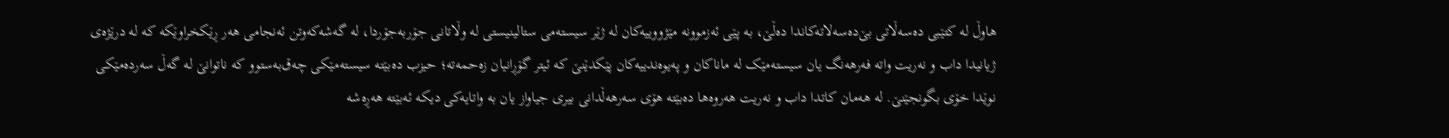هاوڵ لە کتێبی دەسەڵاتی بێ‌دەسەلاتەکاندا دەڵێ، بە پێی ئەزموونە مێژووییەکان لە ژێر سیستەمی ستالینیستی لە وڵاتانی جۆربەجۆردا، لە گەشەکەوتن ئەنجامی هەر ڕێکخراوێکە کە لە درێژەی ژیانیدا داب و نەریت واتە فەرهەنگ یان سیستەمێک لە ماناکان و پەیوەندییەکان پێکدێنێ کە ئیتر گۆڕانیان زەحمەتە؛ حیزب دەبێتە سیستەمێکی چەق‌بەستوو کە ناتوانێ لە گەڵ سەردەمێکی نوێدا خۆی بگونجێنێ. لە هەمان کاتدا داب و نەریت هەروەها دەبێتە هۆی سەرهەڵدانی بیری جیاواز یان بە واتایەکی دیکە ئەبێتە هەڕەشە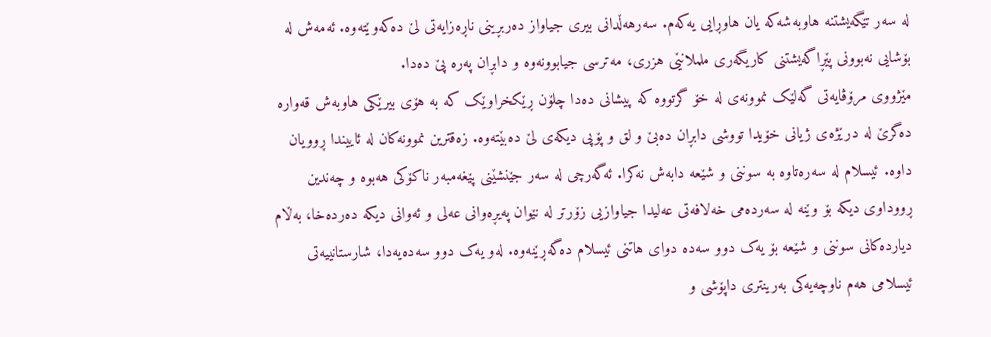لە سەر تێگەیشتنە هاوبەشەکە یان هاوڕایی یەکەم. سەرهەڵدانی بیری جیاواز دەربڕینی ناڕەزایەتی لێ دەکەوێتەوە. ئەمەش لە بۆشایی نەبوونی پێڕاگەیشتنی کاریگەری ململانێی هزری، مەترسی جیابوونەوە و دابڕان پەرە پێ دەدا.
مێژووی مرۆڤایەتی گەلێک نموونەی لە خۆ گرتووە کە پیشانی دەدا چلۆن ڕێکخراوێک کە بە هۆی بیرێکی هاوبەش قەوارە دەگرێ لە درێژەی ژیانی خۆیدا تووشی دابڕان دەبێ و لق و پۆپی دیکەی لێ دەبێتەوە. زەقترین نموونەکان لە ئاییندا ڕوویان داوە. ئیسلام لە سەرەتاوە بە سوننی و شێعە دابەش نەکرا. ئەگەرچی لە سەر جێنشێنی پێغەمبەر ناکۆکی هەبوە و چەندین ڕووداوی دیکە بۆ وێنە لە سەردەمی خەلافەتی عەلیدا جیاوازیی زۆرتر لە نێوان پەیڕەوانی عەلی و ئەوانی دیکە دەردەخا، بەڵام دیاردەکانی سوننی و شێعە بۆ یەک دوو سەدە دوای هاتنی ئیسلام دەگەڕێنەوە. لەو یەک دوو سەدەیەدا، شارستانییەتی ئیسلامی هەم ناوچەیەکی بەرینتری داپۆشی و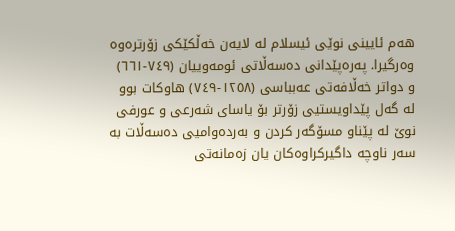هەم ئایینی نوێی ئیسلام لە لایەن خەڵکێکی زۆرترەوە وەرگیرا. پەرەپێدانی دەسەڵاتی ئومەوییان (٧٤٩-٦٦١) و دواتر خەڵافەتی عەبباسی (١٢٥٨-٧٤٩) هاوکات بوو لە گەل پێداویستیی زۆرتر بۆ یاسای شەرعی و عورفی نوێ لە پێناو مسۆگەر کردن و بەردەوامیی دەسەڵات بە سەر ناوچە داگیرکراوەکان یان زەمانەتی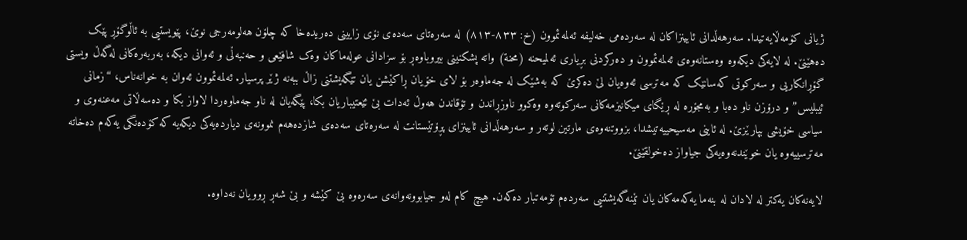ژیانی کۆمەڵایەتیدا. سەرهەڵدانی ئایینزاکان لە سەردەمی خەلیفە ئەلمەئموون (خ: ٨٣٣-٨١٣) لە سەرەتای سەدەی نۆی زایینی دەریدەخا کە چلۆن هەلومەرجی نوێ، پێویستیی بە ئاڵوگۆڕ پێک دەهێنێ. لە لایەکی دیکەوە وەستانەوەی ئەلمەئموون و دەرکردنی بڕیاری ئەلمیحنە (محنة) واتە پشکنینی بیروباوەڕ بۆ سزادانی عولەماکان وەک شافێعی و حەنبەڵی و ئەوانی دیکە، بەربەرەکانی لەگەڵ ویستی گۆڕانکاریی و سەرکوتی کەسانێک کە مەترسی ئەوەیان لێ دەکرێ کە بەشێک لە جەماوەر بۆ لای خۆیان ڕاکێشن یان تێگەیشتنی زاڵ ببەنە ژێر پرسیار. ئەلمەئموون ئەوان بە خوانەناس، “زمانی ئیبلیس” و درۆزن ناو دەبا و بەمجۆرە لە ڕێگای میکانیزمەکانی سەرکوتەوە وەکوو ناوزڕاندن و تۆقاندن هەوڵ ئەدات بێ ئێعتیباریان بکا، پێگەیان لە ناو جەماوەردا لاواز بکا و دەسەڵاتی مەعنەوی و سیاسی خۆیشی بپارێزێ. لە ئاینی مەسیحییەتیشدا، بزووتنەوەی مارتین لوتەر و سەرهەڵدانی ئایینزای پڕۆتێستانت لە سەرەتای سەدەی شازدەهەم نموونەی دیاردەیەکی دیکەیە کە کۆدەنگی یەکەم دەخاتە مەترسییەوە یان خوێندنەوەیەکی جیاواز دەخولقێنێ.

لایەنەکان یەکتر لە لادان لە بنەما یەکەمەکان یان تێنەگەیشتنیی سەردەم تۆمەتبار دەکەن. هیچ کام لەو جیابوونەوانەی سەرەوە بێ کێشە و بێ شەڕ ڕوویان نەداوە.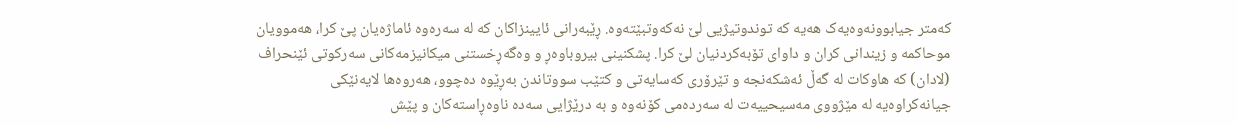کەمتر جیابوونەوەیەک هەیە کە توندوتیژیی لێ نەکەوتبێتەوە. ڕێبەرانی ئایینزاکان کە لە سەرەوە ئاماژەیان پێ کرا، هەموویان موحاکمە و زیندانی کران و داوای تۆبەکردنیان لێ کرا. پشکنینی بیروباوەڕ و وەگەڕخستنی میکانیزمەکانی سەرکوتی ئێنحراف (لادان) کە هاوکات لە گەڵ ئەشکەنجە و تێرۆری کەسایەتی و کتێب سووتاندن بەڕێوە دەچوو، هەروەها لایەنێکی جیانەکراوەیە لە مێژووی مەسیحییەت لە سەردەمی کۆنەوە و بە درێژایی سەدە ناوەڕاستەکان و پێش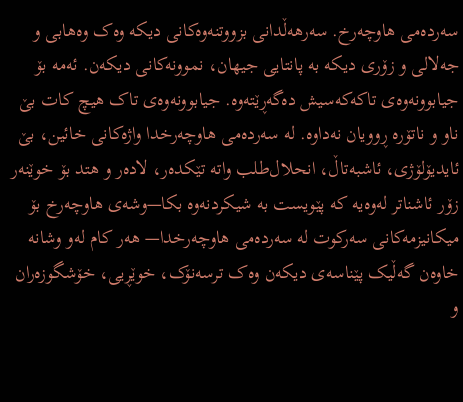سەردەمی هاوچەرخ. سەرهەڵدانی بزووتنەوەکانی دیکە وەک وەهابی و جەلالی و زۆری دیکە بە پانتایی جیهان، نموونەکانی دیکەن. ئەمە بۆ جیابوونەوەی تاکەکەسیش دەگەڕێتەوە. جیابوونەوەی تاک هیچ کات بێ ناو و ناتۆرە ڕوویان نەداوە. لە سەردەمی هاوچەرخدا واژەکانی خائین، بێ ئایدیۆلۆژی، ئاشبەتاڵ، انحلال‌طلب واتە تێکدەر، لادەر و هتد بۆ خوێنەر زۆر ئاشناتر لەوەیە کە پێویست بە شیکردنەوە بکا—وشەی هاوچەرخ بۆ میکانیزمەکانی سەرکوت لە سەردەمی هاوچەرخدا— هەر کام لەو وشانە خاوەن گەڵیک پێناسەی دیکەن وەک ترسەنۆک، خوێڕیی، خۆشگوزەران و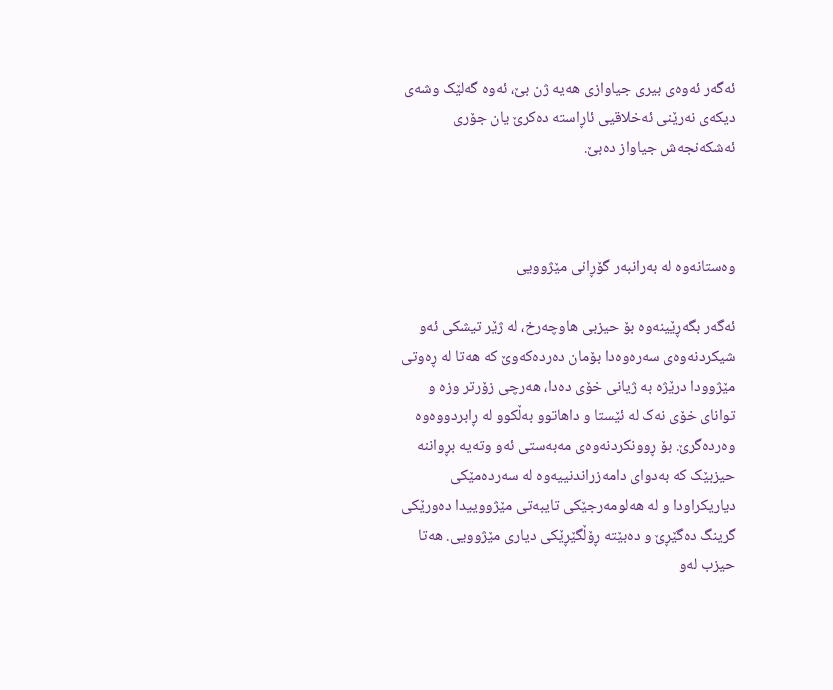ئەگەر ئەوەی بیری جیاوازی هەیە ژن بێ، ئەوە گەلێک وشەی دیکەی نەرێنی ئەخلاقیی ئاڕاستە دەکرێ یان جۆری ئەشکەنجەش جیاواز دەبێ.



وەستانەوە لە بەرانبەر گۆڕانی مێژوویی

ئەگەر بگەڕێینەوە بۆ حیزبی هاوچەرخ، لە ژێر تیشکی ئەو شیکردنەوەی سەرەوەدا بۆمان دەردەکەوێ کە هەتا لە ڕەوتی مێژوودا درێژە بە ژیانی خۆی دەدا، هەرچی زۆرتر وزە و توانای خۆی نەک لە ئێستا و داهاتوو بەڵکوو لە ڕابردووەوە وەردەگرێ. بۆ ڕوونکردنەوەی مەبەستی ئەو وتەیە بڕواننە حیزبێک کە بەدوای دامەزراندنییەوە لە سەردەمێکی دیاریکراودا و لە هەلومەرجێکی تایبەتی مێژووییدا دەورێکی گرینگ دەگێڕێ و دەبێتە ڕۆڵگێڕێکی دیاری مێژوویی. هەتا حیزب لەو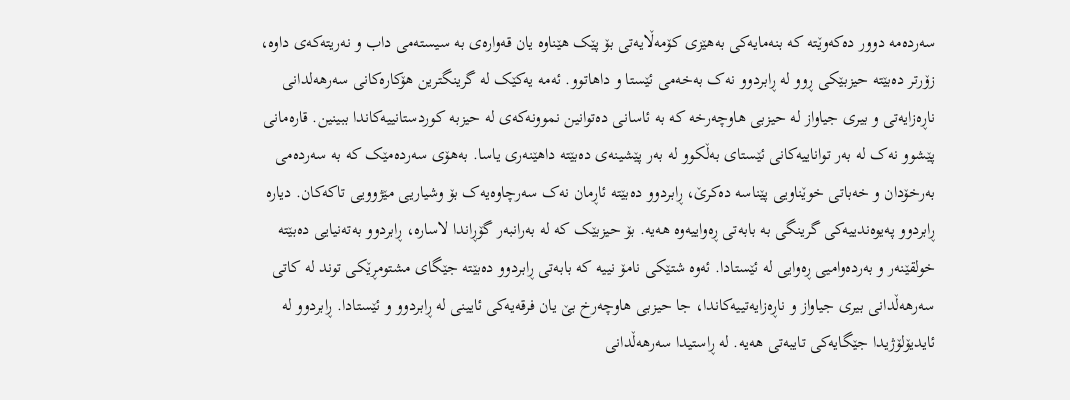سەردەمە دوور دەکەوێتە کە بنەمایەکی بەهێزی کۆمەڵایەتی بۆ پێک هێناوە یان قەوارەی بە سیستەمی داب و نەریتەکەی داوە، زۆرتر دەبێتە حیزبێکی ڕوو لە ڕابردوو نەک بەخەمی ئێستا و داهاتوو. ئەمە یەکێک لە گرینگترین هۆکارەکانی سەرهەلدانی ناڕەزایەتی و بیری جیاواز لە حیزبی هاوچەرخە کە بە ئاسانی دەتوانین نموونەکەی لە حیزبە کوردستانییەکاندا ببینین. قارەمانی پێشوو نەک لە بەر تواناییەکانی ئێستای بەڵکوو لە بەر پێشینەی دەبێتە داهێنەری یاسا. بەهۆی سەردەمێک کە بە سەردەمی بەرخۆدان و خەباتی خوێناویی پێناسە دەکرێ، ڕابردوو دەبێتە ئاڕمان نەک سەرچاوەیەک بۆ وشیاریی مێژوویی تاکەکان. دیارە ڕابردوو پەیوەندییەکی گرینگی بە بابەتی ڕەواییەوە هەیە. بۆ حیزبێک کە لە بەرانبەر گۆڕاندا لاسارە، ڕابردوو بەتەنیایی دەبێتە خولقێنەر و بەردەوامیی ڕەوایی لە ئێستادا. ئەوە شتێکی نامۆ نییە کە بابەتی ڕابردوو دەبێتە جێگای مشتومڕێکی توند لە کاتی سەرهەڵدانی بیری جیاواز و ناڕەزایەتییەکاندا، جا حیزبی هاوچەرخ بێ یان فرقەیەکی ئایینی لە ڕابردوو و ئێستادا. ڕابردوو لە ئایدیۆلۆژیدا جێگایەکی تایبەتی هەیە. لە ڕاستیدا سەرهەڵدانی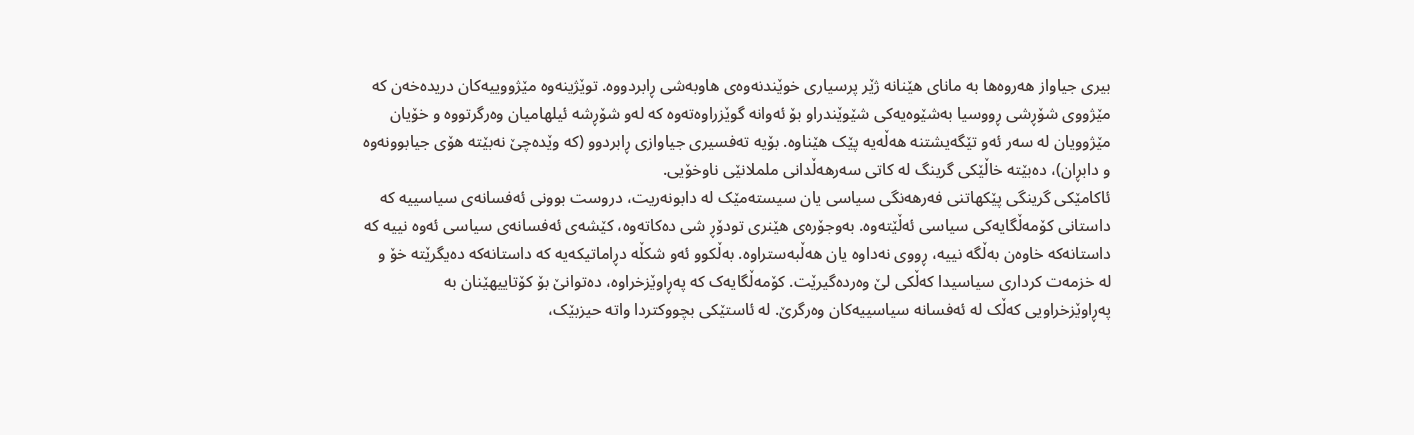بیری جیاواز هەروەها بە مانای هێنانە ژێر پرسیاری خوێندنەوەی هاوبەشی ڕابردووە. توێژینەوە مێژووییەکان دریدەخەن کە مێژووی شۆڕشی ڕووسیا بەشێوەیەکی شێوێندراو بۆ ئەوانە گوێزراوەتەوە کە لەو شۆڕشە ئیلهامیان وەرگرتووە و خۆیان مێژوویان لە سەر ئەو تێگەیشتنە هەڵەیە پێک هێناوە. بۆیە تەفسیری جیاوازی ڕابردوو (کە وێدەچێ نەبێتە هۆی جیابوونەوە و دابڕان)، دەبێتە خاڵێکی گرینگ لە کاتی سەرهەڵدانی ململانێی ناوخۆیی.
ئاکامێکی گرینگی پێکهاتنی فەرهەنگی سیاسی یان سیستەمێک لە دابونەریت، دروست بوونی ئەفسانەی سیاسییە کە داستانی کۆمەڵگایەکی سیاسی ئەڵێتەوە. بەوجۆرەی هێنری تودۆڕ شی دەکاتەوە، کێشەی ئەفسانەی سیاسی ئەوە نییە کە داستانەکە خاوەن بەڵگە نییە، ڕووی نەداوە یان هەڵبەستراوە. بەڵکوو ئەو شکڵە دڕاماتیکەیە کە داستانەکە دەیگرێتە خۆ و لە خزمەت کرداری سیاسیدا کەڵکی لێ وەردەگیرێت. کۆمەڵگایەک کە پەڕاوێزخراوە، دەتوانێ بۆ کۆتاییهێنان بە پەڕاوێزخراویی کەڵک لە ئەفسانە سیاسییەکان وەرگرێ. لە ئاستێکی بچووکتردا واتە حیزبێک،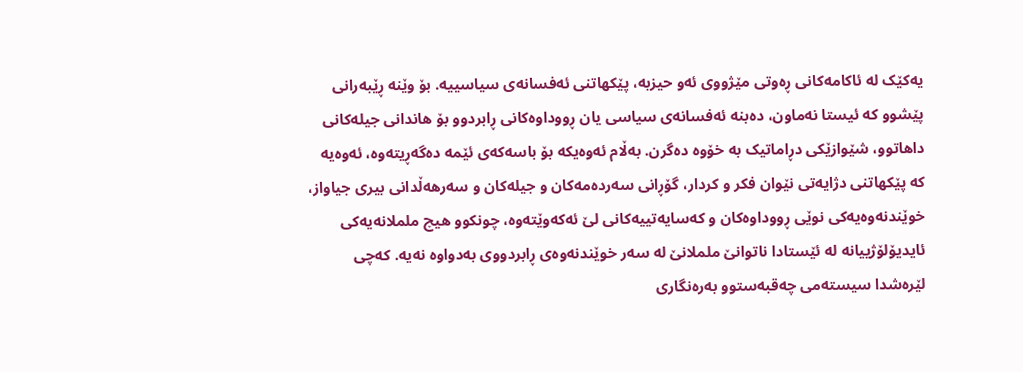یەکێک لە ئاکامەکانی ڕەوتی مێژووی ئەو حیزبە، پێکهاتنی ئەفسانەی سیاسییە. بۆ وێنە ڕێبەرانی پێشوو کە ئیستا نەماون، دەبنە ئەفسانەی سیاسی یان ڕووداوەکانی ڕابردوو بۆ هاندانی جیلەکانی داهاتوو، شێوازێکی دڕاماتیک بە خۆوە دەگرن. بەڵام ئەوەیکە بۆ باسەکەی ئێمە دەگەڕیتەوە، ئەوەیە کە پێکهاتنی دژایەتی نێوان فکر و کردار، گۆڕانی سەردەمەکان و جیلەکان و سەرهەڵدانی بیری جیاواز، خوێندنەوەیەکی نوێی ڕووداوەکان و کەسایەتییەکانی لێ ئەکەوێتەوە، چونکوو هیچ ململانەیەکی ئایدیۆلۆژییانە لە ئێستادا ناتوانێ ململانێ لە سەر خوێندنەوەی ڕابردووی بەدواوە نەیە. کەچی لێرەشدا سیستەمی چەقبەستوو بەرەنگاری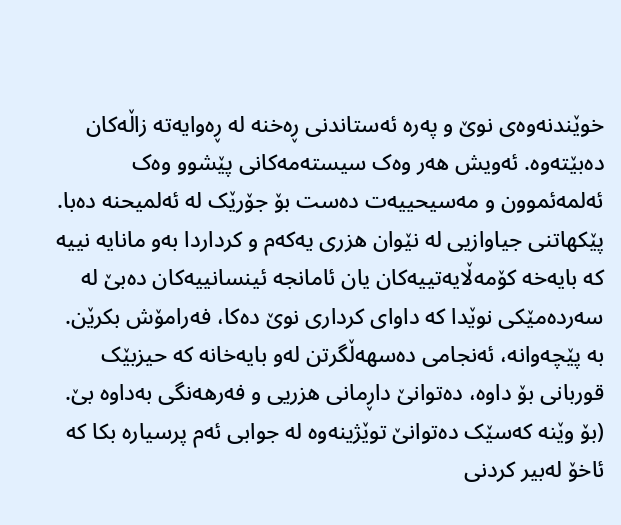خوێندنەوەی نوێ و پەرە ئەستاندنی ڕەخنە لە ڕەوایەتە زاڵەکان دەبێتەوە. ئەویش هەر وەک سیستەمەکانی پێشوو وەک ئەلمەئموون و مەسیحییەت دەست بۆ جۆرێک لە ئەلمیحنە دەبا. پێکهاتنی جیاوازیی لە نێوان هزری یەکەم و کرداردا بەو مانایە نییە کە بایەخە کۆمەڵایەتییەکان یان ئامانجە ئینسانییەکان دەبێ لە سەردەمێکی نوێدا کە داوای کرداری نوێ دەکا، فەرامۆش بکرێن. بە پێچەوانە، ئەنجامی دەسهەڵگرتن لەو بایەخانە کە حیزبێک قوربانی بۆ داوە، دەتوانێ داڕمانی هزریی و فەرهەنگی بەداوە بێ. (بۆ وێنە کەسێک دەتوانێ توێژینەوە لە جوابی ئەم پرسیارە بکا کە ئاخۆ لەبیر کردنی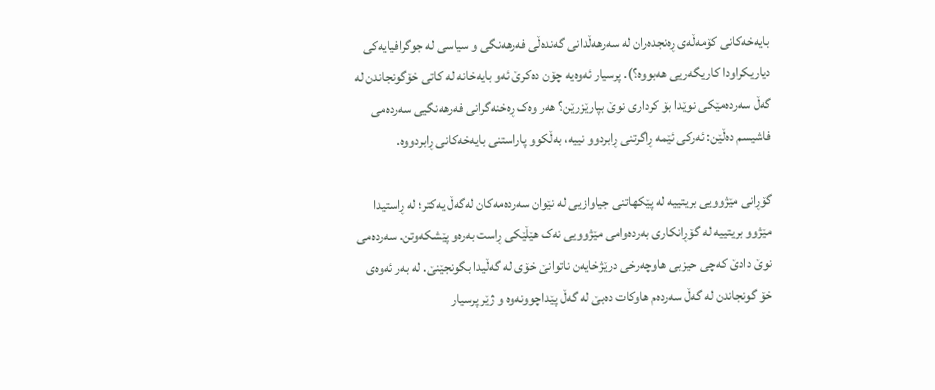بایەخەکانی کۆمەڵەی ڕەنجدەران لە سەرهەڵدانی گەندەڵی فەرهەنگی و سیاسی لە جوگرافیایەکی دیاریکراودا کاریگەریی هەبووە؟). پرسیار ئەوەیە چۆن دەکرێ ئەو بایەخانە لە کاتی خۆگونجاندن لە گەڵ سەردەمێکی نوێدا بۆ کرداری نوێ بپارێزرێن؟ هەر وەک ڕەخنەگرانی فەرهەنگیی سەردەمی فاشیسم دەڵێن: ئەرکی ئێمە ڕاگرتنی ڕابردوو نییە، بەڵکوو پاراستنی بایەخەکانی ڕابردووە.

گۆڕانی مێژوویی بریتییە لە پێکهاتنی جیاوازیی لە نێوان سەردەمەکان لەگەڵ یەکتر؛ لە ڕاستیدا مێژوو بریتییە لە گۆڕانکاری بەردەوامی مێژوویی نەک هێڵێکی ڕاست بەرەو پێشکەوتن. سەردەمی نوێ دادێ کەچی حیزبی هاوچەرخی درێژخایەن ناتوانێ خۆی لە گەڵیدا بگونجێنێ. لە بەر ئەوەی خۆ گونجاندن لە گەڵ سەردەم هاوکات دەبێ لە گەڵ پێداچوونەوە و ژێر پرسیار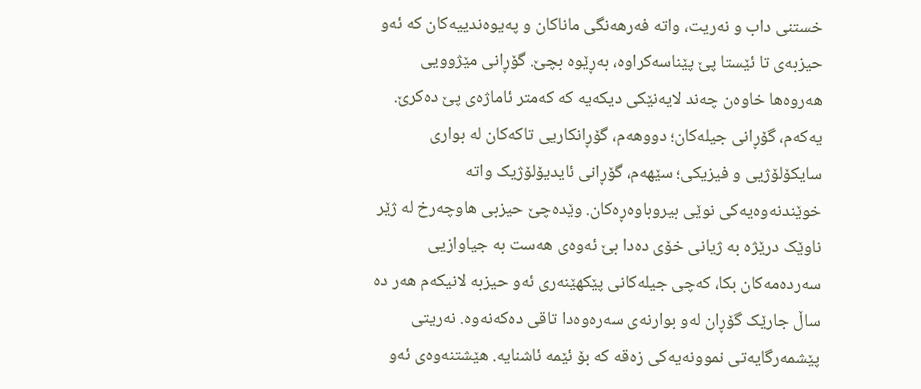خستنی داب و نەریت، واتە فەرهەنگی ماناکان و پەیوەندییەکان کە ئەو حیزبەی تا ئێستا پێ پێناسەکراوە، بەڕێوە بچێ. گۆڕانی مێژوویی هەروەها خاوەن چەند لایەنێکی دیکەیە کە کەمتر ئاماژەی پێ دەکرێ. یەکەم، گۆڕانی جیلەکان؛ دووهەم، گۆڕانکاریی تاکەکان لە بواری سایکۆلۆژیی و فیزیکی؛ سێهەم، گۆڕانی ئایدیۆلۆژیک واتە خوێندنەوەیەکی نوێی بیروباوەڕەکان. وێدەچێ حیزبی هاوچەرخ لە ژێر ناوێک درێژە بە ژیانی خۆی دەدا بێ ئەوەی هەست بە جیاوازیی سەردەمەکان بکا، کەچی جیلەکانی پێکهێنەری ئەو حیزبە لانیکەم هەر دە ساڵ جارێک گۆڕان لەو بوارنەی سەرەوەدا تاقی دەکەنەوە. نەریتی پێشمەرگایەتی نموونەیەکی زەقە کە بۆ ئێمە ئاشنایە. هێشتنەوەی ئەو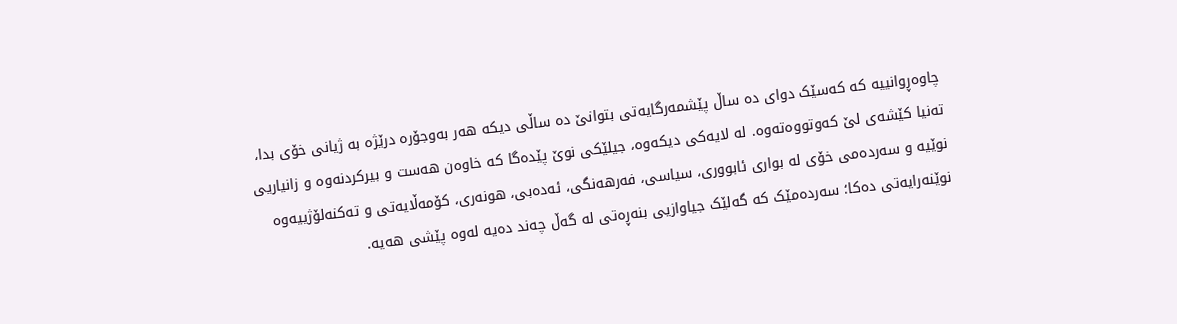چاوەڕوانییە کە کەسێک دوای دە ساڵ پێشمەرگایەتی بتوانێ دە ساڵی دیکە هەر بەوجۆرە درێژە بە ژیانی خۆی بدا، تەنیا کێشەی لێ کەوتووەتەوە. لە لایەکی دیکەوە، جیلێکی نوێ پێدەگا کە خاوەن هەست و بیرکردنەوە و زانیاریی نوێیە و سەردەمی خۆی لە بواری ئابووری، سیاسی، فەرهەنگی، ئەدەبی، هونەری، کۆمەڵایەتی و تەکنەلۆژییەوە نوێنەرایەتی دەکا؛ سەردەمێک کە گەلێک جیاوازیی بنەڕەتی لە گەڵ چەند دەیە لەوە پێشی هەیە.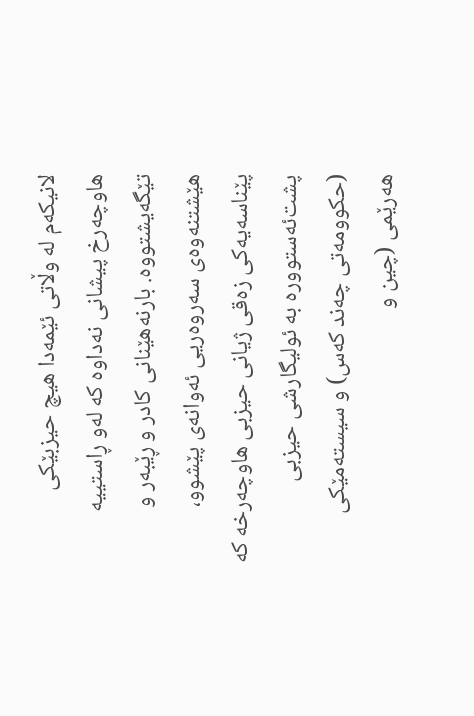لانیکەم لە وڵاتی ئێمەدا هیچ حیزبێکی هاوچەرخ پیشانی نەداوە کە لەو ڕاستییە تێگەیشتووە. بارنەهێنانی کادر و ڕێبەر و هێشتنەوەی سەروەریی ئەوانەی پێشوو، پێناسەیەکی زەقی ژیانی حیزبی هاوچەرخە کە پشت‌ئەستوورە بە ئولیگارشی حیزبی (حکوومەتی چەند کەس) و سیستەمێکی هەرێمی (چین و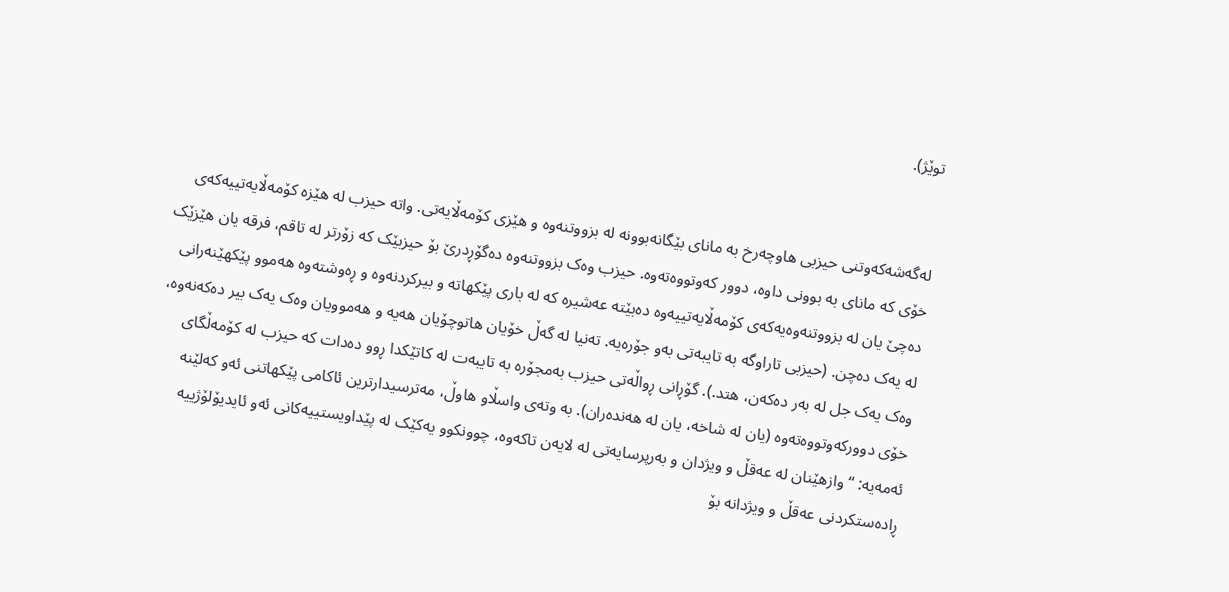توێژ).


لەگەشەکەوتنی حیزبی هاوچەرخ بە مانای بێگانە‌بوونە لە بزووتنەوە و هێزی کۆمەڵایەتی. واتە حیزب لە هێزە کۆمەڵایەتییەکەی خۆی کە مانای بە بوونی داوە، دوور کەوتووەتەوە. حیزب وەک بزووتنەوە دەگۆڕدرێ بۆ حیزبێک کە زۆرتر لە تاقم، فرقە یان هێزێک دەچێ یان لە بزووتنەوەیەکەی کۆمەڵایەتییەوە دەبێتە عەشیرە کە لە باری پێکهاتە و بیرکردنەوە و ڕەوشتەوە هەموو پێکهێنەرانی لە یەک دەچن. (حیزبی تاراوگە بە تایبەتی بەو جۆرەیە. تەنیا لە گەڵ خۆیان هاتوچۆیان هەیە و هەموویان وەک یەک بیر دەکەنەوە، وەک یەک جل لە بەر دەکەن، هتد.). گۆڕانی ڕواڵەتی حیزب بەمجۆرە بە تایبەت لە کاتێکدا ڕوو دەدات کە حیزب لە کۆمەڵگای خۆی دوورکەوتووەتەوە (یان لە شاخە، یان لە هەندەران). بە وتەی واسڵاو هاوڵ، مەترسیدارترین ئاکامی پێکهاتنی ئەو کەلێنە ئەمەیە: “وازهێنان لە عەقڵ و ویژدان و بەرپرسایەتی لە لایەن تاکەوە، چوونکوو یەکێک لە پێداویستییەکانی ئەو ئایدیۆلۆژییە ڕادەستکردنی عەقڵ و ویژدانە بۆ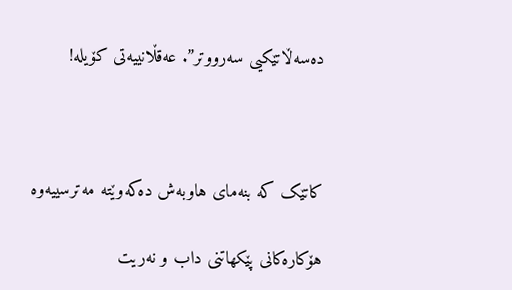دەسەڵاتێکیی سەرووتر”. عەقڵانییەتی کۆیلە!



کاتێک کە بنەمای هاوبەش دەکەوێتە مەترسییەوە

هۆکارەکانی پێکهاتنی داب و نەریت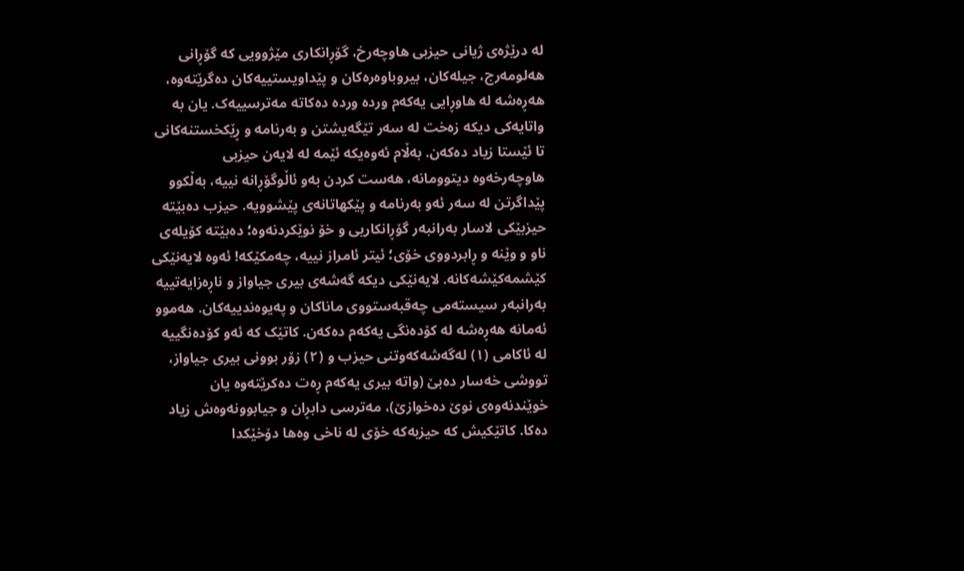لە درێژەی ژیانی حیزبی هاوچەرخ، گۆڕانکاری مێژوویی کە گۆڕانی هەلومەرج، جیلەکان، بیروباوەرەکان و پێداویستییەکان دەگرێتەوە، هەڕەشە لە هاوڕایی یەکەم وردە وردە دەکاتە مەترسییەک. یان بە واتایەکی دیکە زەخت لە سەر تێگەیشتن و بەرنامە و ڕێکخستنەکانی تا ئێستا زیاد دەکەن. بەڵام ئەوەیکە ئێمە لە لایەن حیزبی هاوچەرخەوە دیتوومانە، هەست کردن بەو ئاڵوگۆڕانە نییە، بەڵکوو پێداگرتن لە سەر ئەو بەرنامە و پێکهاتانەی پێشوویە. حیزب دەبێتە حیزبێکی لاسار بەرانبەر گۆڕانکاریی و خۆ نوێکردنەوە؛ دەبێتە کۆیلەی ناو و وێنە و ڕابردووی خۆی؛ ئیتر ئامراز نییە، چەمکێکە! ئەوە لایەنێکی کێشمەکێشەکانە. لایەنێکی دیکە گەشەی بیری جیاواز و ناڕەزایەتییە بەرانبەر سیستەمی چەقبەستووی ماناکان و پەیوەندییەکان. هەموو ئەمانە هەڕەشە لە کۆدەنگی یەکەم دەکەن. کاتێک کە ئەو کۆدەنگییە لە ئاکامی (١) لەگەشەکەوتنی حیزب و (٢) زۆر بوونی بیری جیاواز، تووشی خەسار دەبێ (واتە بیری یەکەم ڕەت دەکرێتەوە یان خوێندنەوەی نوێ دەخوازێ)، مەترسی دابڕان و جیابوونەوەش زیاد دەکا. کاتێکیش کە حیزبەکە خۆی لە ناخی وەها دۆخێکدا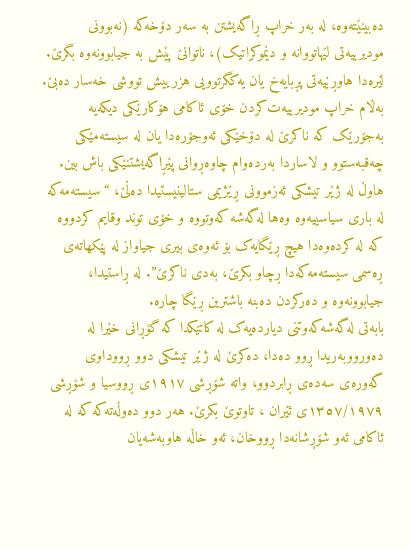دەبینێتەوە، لە بەر خراپ ڕاگەیشتن بە سەر دۆخەکە (نەبوونی مودیرییەتی لێهاتووانە و دێموکراتیک)، ناتوانێ پێش بە جیابوونەوە بگرێ. لێرەدا هاوڕێیەتی پڕبایەخ یان یەکگرتوویی هزرییش تووشی خەسار دەبێ. بەڵام خراپ مودیرییەت‌کردن خۆی ئاکامی هۆکارێکی دیکەیە بەجۆرێک کە ناکرێ لە دۆخێکی ئەوجۆرەدا یان لە سیستەمێکی چەقبەستوو و لاساردا بەردەوام چاوەڕوانی پێڕاگەیشتنێکی باش بین. هاوڵ لە ژێر تیشکی ئەزموونی ڕێژیمی ستالینیستیدا دەڵێ، “سیستەمەکە لە باری سیاسییەوە وەها لەگەشە کەوتووە و خۆی توند وقایم کردووە کە لە کردەوەدا هیچ ڕێگایەک بۆ ئەوەی بیری جیاواز لە پێکهاتەی ڕەسمی سیستەمەکەدا ڕچاو بکرێ، بەدی ناکرێ”. لە ڕاستیدا، جیابوونەوە و دەرکردن دەبنە باشترین ڕێگا چارە.
بابەتی لەگەشەکەوتنی دیاردەیەک لە کاتێکدا کە گۆڕانی خێرا لە دەورووبەریدا ڕوو دەدا، دەکرێ لە ژێر تیشکی دوو ڕووداوی گەورەی سەدەی ڕابردوو، واتە شۆڕشی ١٩١٧ی ڕووسیا و شۆڕشی ١٣٥٧/١٩٧٩ی ئێران ، تاوتوێ بکرێ. هەر دوو دەوڵەتەکە کە لە ئاکامی ئەو شۆڕشانەدا ڕووخان، ئەو خاڵە هاوبەشەیان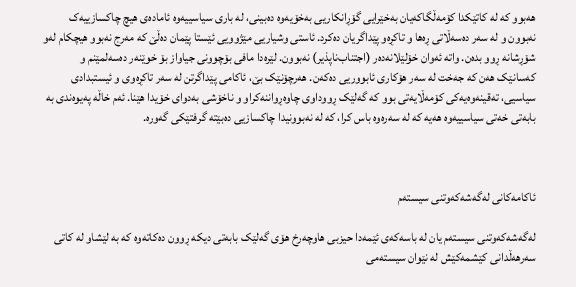هەبوو کە لە کاتێکدا کۆمەڵگاکەیان بەخێرایی گۆڕانکاریی بەخۆیەوە دەبینی، لە باری سیاسییەوە ئامادەی هیچ چاکسازییەک نەبوون و لە سەر دەسەڵاتی ڕەها و تاکڕەو پێداگریان دەکرد. ئاستی وشیاریی مێژوویی ئێستا پێمان دەڵێ کە مەرج نەبوو هیچکام لەو شۆڕشانە ڕوو بدەن. واتە ئەوان خۆلێلانەدەر (اجتناب‌ناپذیر) نەبوون. لێرەدا مافی بۆچوونی جیاواز بۆ خوێنەر دەسەلمێنم و کەسانێک هەن کە جەخت لە سەر هۆکاری ئابووریی دەکەن. هەرچۆنێک بێ، ئاکامی پێداگرتن لە سەر تاکڕەوی و ئیستبدادی سیاسیی، تەقینەوەیەکی کۆمەڵایەتی بوو کە گەلێک ڕووداوی چاوەڕواننەکراو و ناخۆشی بەدوای خۆیدا هێنا. ئەم خاڵە پەیوەندی بە بابەتی خەتی سیاسییەوە هەیە کە لە سەرەوە باس کرا، کە لە نەبوونیدا چاکسازیی دەبێتە گرفتێکی گەورە.



ئاکامەکانی لەگەشەکەوتنی سیستەم

لەگەشەکەوتنی سیستەم یان لە باسەکەی ئێمەدا حیزبی هاوچەرخ هۆی گەلێک بابەتی دیکە ڕوون دەکاتەوە کە بە لێشاو لە کاتی سەرهەڵدانی کێشمەکێش لە نێوان سیستەمی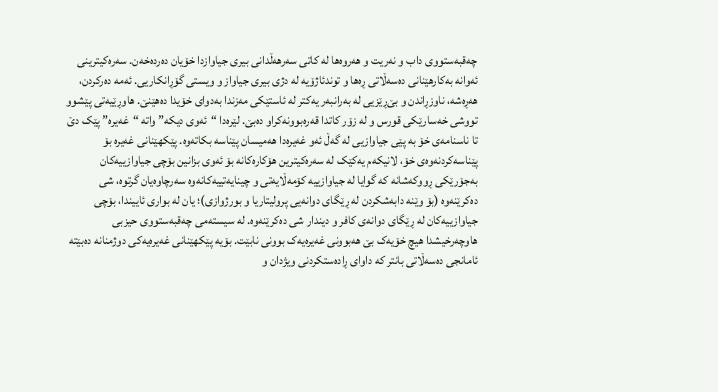چەقبەستووی داب و نەریت و هەروەها لە کاتی سەرهەڵدانی بیری جیاوازدا خۆیان دەردەخەن. سەرەکیترینی ئەوانە بەکارهێنانی دەسەڵاتی ڕەها و توندئاژۆیە لە دژی بیری جیاواز و ویستی گۆڕانکاریی. ئەمە دەرکردن، هەڕەشە، ناوزڕاندن و بێ‌ڕێزیی لە بەرانبەر یەکتر لە ئاستێکی مەزندا بەدوای خۆیدا دەهێنێ. هاوڕێیەتی پێشوو تووشی خەسارێکی قورس و لە زۆر کاتدا قەرەبوونەکراو دەبێ. لێرەدا “ئەوی دیکە” واتە “غەیرە” پێک دێ تا ناسنامەی خۆ بە پێی جیاوازیی لە گەڵ ئەو غەیرەدا هەمیسان پێناسە بکاتەوە. پێکهێنانی غەیرە بۆ پێناسەکردنەوەی خۆ، لانیکەم یەکێک لە سەرەکیترین هۆکارەکانە بۆ ئەوی بزانین بۆچی جیاوازییەکان بەجۆرێکی ڕووکەشانە کە گوایا لە جیاوازییە کۆمەڵایەتی و چینایەتییەکانەوە سەرچاوەیان گرتوە، شی دەکرێنەوە (بۆ وێنە دابەشکردن لە ڕێگای دوانەیی پرولیتاریا و بورژوازی)؛ یان لە بواری ئاییندا، بۆچی جیاوازییەکان لە ڕێگای دوانەی کافر و دیندار شی دەکرێنەوە. لە سیستەمی چەقبەستووی حیزبی هاوچەرخیشدا هیچ خۆیەک بێ هەبوونی غەیرەیەک بوونی نابێت. بۆیە پێکهێنانی غەیرەیەکی دوژمنانە دەبێتە ئامانجی دەسەڵاتی بانتر کە داوای ڕادەستکردنی ویژدان و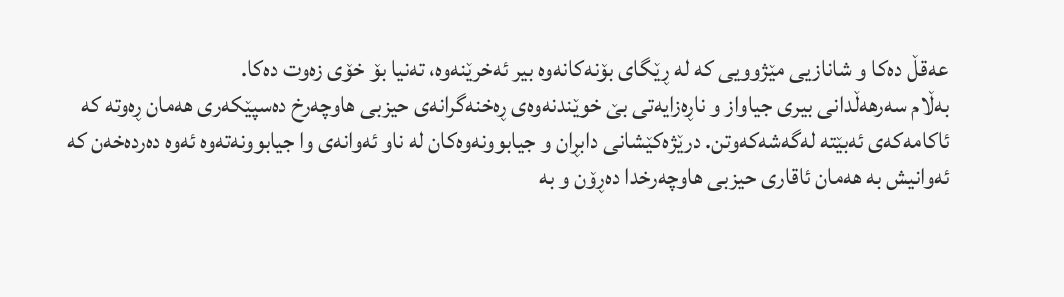عەقڵ دەکا و شانازیی مێژوویی کە لە ڕێگای بۆنەکانەوە بیر ئەخرێنەوە، تەنیا بۆ خۆی زەوت دەکا.
بەڵام سەرهەڵدانی بیری جیاواز و ناڕەزایەتی بێ خوێندنەوەی ڕەخنەگرانەی حیزبی هاوچەرخ دەسپێکەری هەمان ڕەوتە کە ئاکامەکەی ئەبێتە لەگەشەکەوتن. درێژەکێشانی دابڕان و جیابوونەوەکان لە ناو ئەوانەی وا جیابوونەتەوە ئەوە دەردەخەن کە ئەوانیش بە هەمان ئاقاری حیزبی هاوچەرخدا دەڕۆن و بە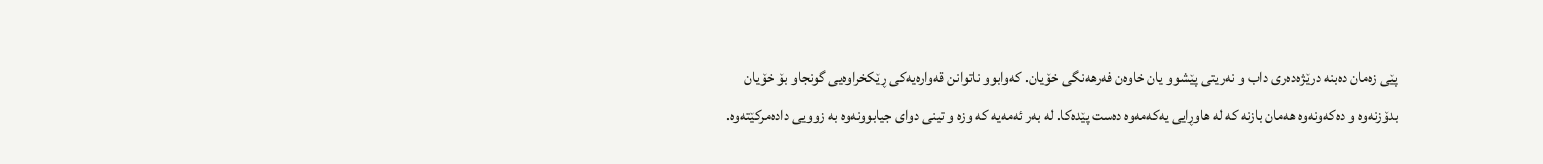پێی زەمان دەبنە درێژەدەری داب و نەریتی پێشوو یان خاوەن فەرهەنگی خۆیان. کەوابوو ناتوانن قەوارەیەکی ڕێکخراوەیی گونجاو بۆ خۆیان بدۆزنەوە و دەکەونەوە هەمان بازنە کە لە هاوڕایی یەکەمەوە دەست پێدەکا. لە بەر ئەمەیە کە وزە و تینی دوای جیابوونەوە بە زوویی دادەمرکێتەوە.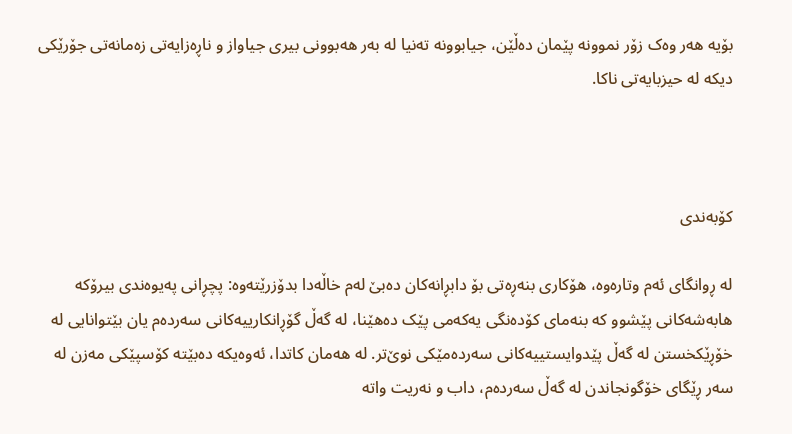بۆیە هەر وەک زۆر نموونە پێمان دەڵێن، جیابوونە تەنیا لە بەر هەبوونی بیری جیاواز و ناڕەزایەتی زەمانەتی جۆرێکی دیکە لە حیزبایەتی ناکا.



کۆبەندی

لە ڕوانگای ئەم وتارەوە، هۆکاری بنەڕەتی بۆ دابڕانەکان دەبێ لەم خاڵەدا بدۆزرێتەوە: پچڕانی پەیوەندی بیرۆکە هابەشەکانی پێشوو کە بنەمای کۆدەنگی یەکەمی پێک دەهێنا، لە گەڵ گۆڕانکارییەکانی سەردەم یان بێتوانایی لە خۆڕێکخستن لە گەڵ پێدوایستییەکانی سەردەمێکی نوێ‌تر. لە هەمان کاتدا، ئەوەیکە دەبێتە کۆسپێکی مەزن لە سەر ڕێگای خۆگونجاندن لە گەڵ سەردەم، داب و نەریت واتە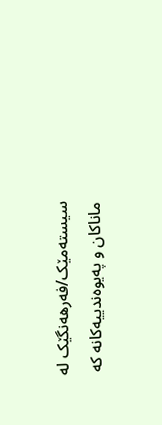سیستەمێک/فەرهەنگێک لە ماناکان و پەیوەندییەکانە کە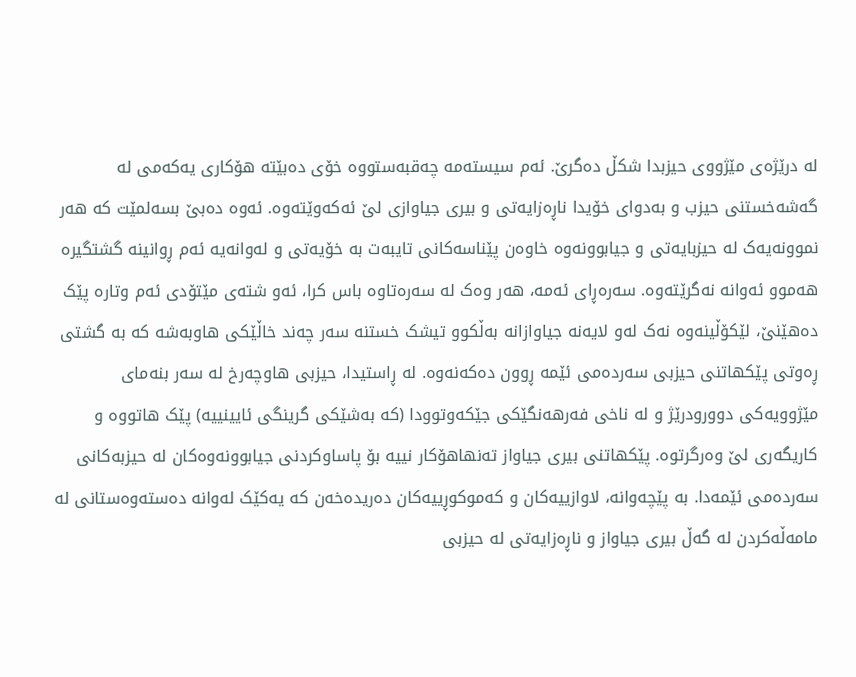لە درێژەی مێژووی حیزبدا شکڵ دەگرێ. ئەم سیستەمە چەقبەستووە خۆی دەبێتە هۆکاری یەکەمی لە گەشەخستنی حیزب و بەدوای خۆیدا ناڕەزایەتی و بیری جیاوازی لێ ئەکەوێتەوە. ئەوە دەبێ بسەلمێت کە هەر نموونەیەک لە حیزبایەتی و جیابوونەوە خاوەن پێناسەکانی تایبەت بە خۆیەتی و لەوانەیە ئەم ڕوانینە گشتگیرە هەموو ئەوانه نەگرێتەوه. سەرەڕای ئەمە، هەر وەک لە سەرەتاوە باس کرا، ئەو شتەی مێتۆدی ئەم وتارە پێک دەهێنێ، لێکۆڵینەوە نەک لەو لایەنە جیاوازانە بەڵکوو تیشک خستنە سەر چەند خاڵێکی هاوبەشە کە بە گشتی ڕەوتی پێکهاتنی حیزبی سەردەمی ئێمە ڕوون دەکەنەوە. لە ڕاستیدا، حیزبی هاوچەرخ لە سەر بنەمای مێژوویەکی دوورودرێژ و لە ناخی فەرهەنگێکی جێکەوتوودا (کە بەشێکی گرینگی ئایینییە) پێک هاتووە و کاریگەری لێ وەرگرتوە. پێکهاتنی بیری جیاواز تەنهاهۆکار نییە بۆ پاساوکردنی جیابوونەوەکان لە حیزبەکانی سەردەمی ئێمەدا. بە پێچەوانە، لاوازییەکان و کەموکوڕییەکان دەریدەخەن کە یەکێک لەوانە دەستەوەستانی لە مامەڵەکردن لە گەڵ بیری جیاواز و ناڕەزایەتی لە حیزبی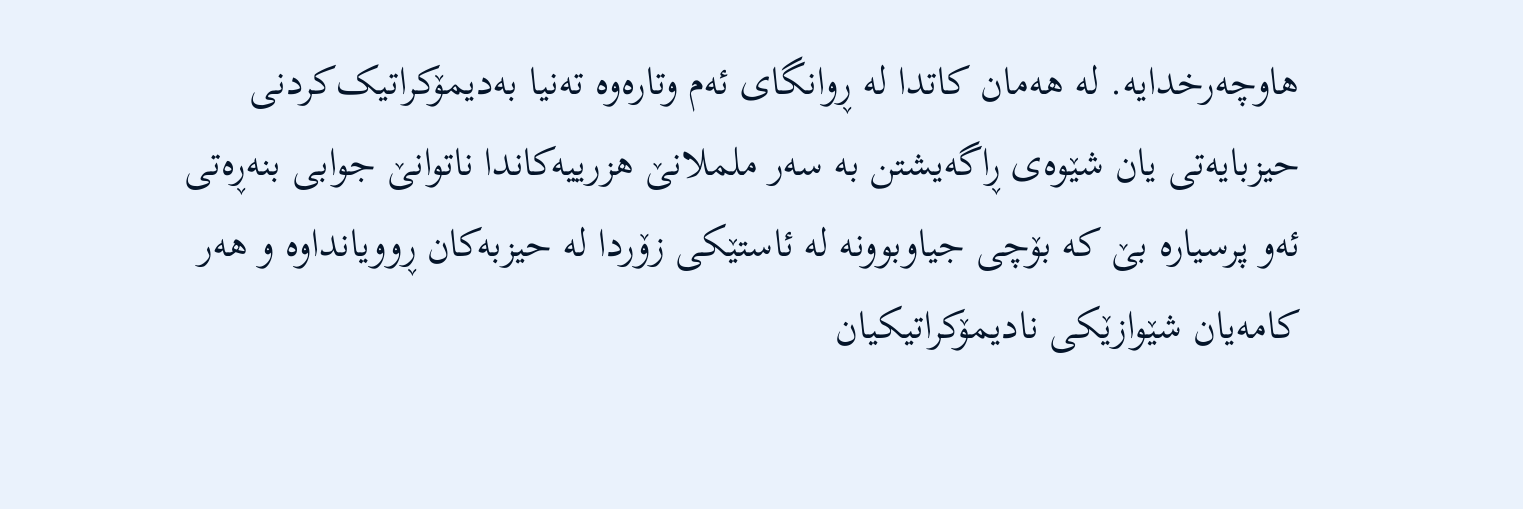هاوچەرخدایە. لە هەمان کاتدا لە ڕوانگای ئەم وتارەوە تەنیا بەدیمۆکراتیک‌کردنی حیزبایەتی یان شێوەی ڕاگەیشتن بە سەر ململانێ هزرییەکاندا ناتوانێ جوابی بنەڕەتی ئەو پرسیارە بێ کە بۆچی جیاوبوونە لە ئاستێکی زۆردا لە حیزبەکان ڕوویانداوە و هەر کامەیان شێوازێکی نادیمۆکراتیکیان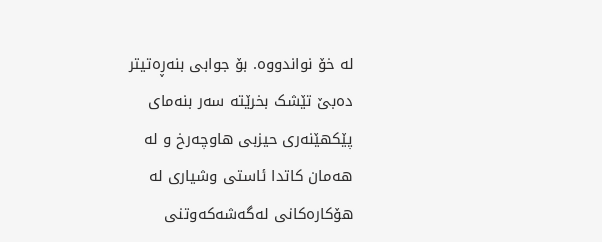لە خۆ نواندووە. بۆ جوابی بنەڕەتیتر دەبێ تێشک بخرێتە سەر بنەمای پێکهێنەری حیزبی هاوچەرخ و لە هەمان کاتدا ئاستی وشیاری لە هۆکارەکانی لەگەشەکەوتنی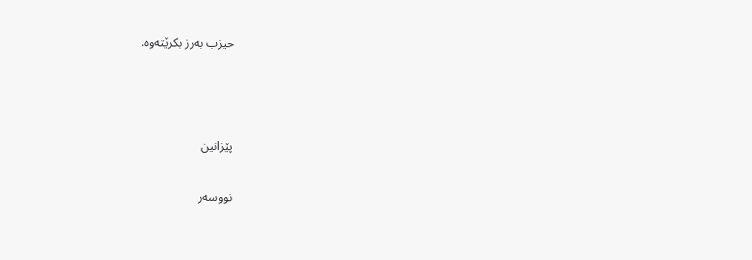حیزب بەرز بکرێتەوە.



پێزانین

نووسەر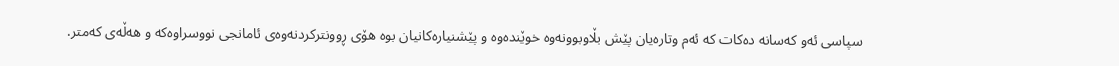سپاسی ئەو کەسانە دەکات کە ئەم وتارەیان پێش بڵاوبوونەوە خوێندەوە و پێشنیارەکانیان بوە هۆی ڕوونترکردنەوەی ئامانجی نووسراوەکە و هەڵەی کەمتر.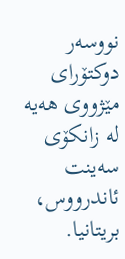نووسەر دوکتۆرای مێژووی هەیە لە زانکۆی سەینت ئاندرووس، بریتانیا.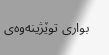بواری توێژینەوەی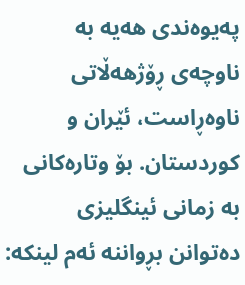پەیوەندی هەیە بە ناوچەی ڕۆژهەڵاتی ناوەڕاست، ئێران و کوردستان. بۆ وتارەکانی بە زمانی ئینگلیزی دەتوانن بڕواننە ئەم لینکە: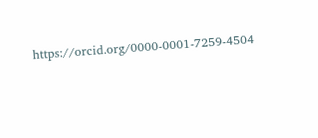https://orcid.org/0000-0001-7259-4504